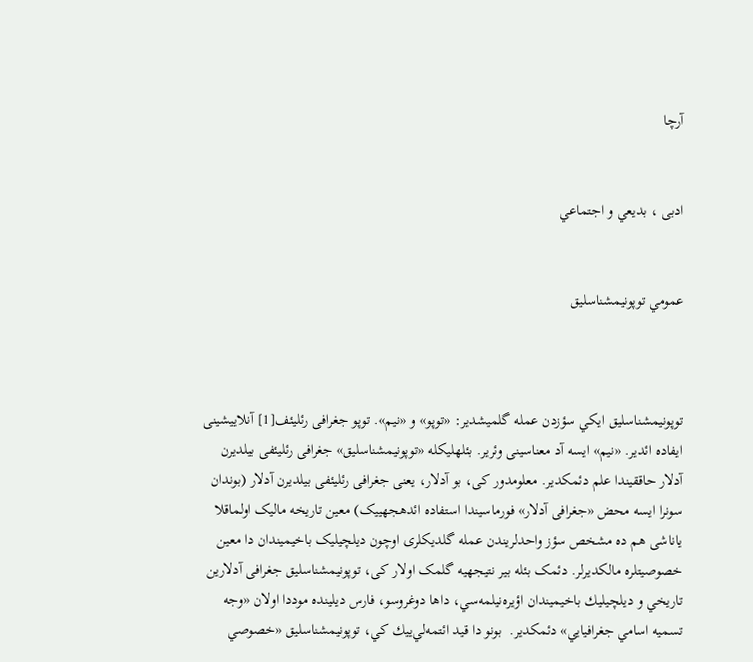آرچا


ادبی ، بديعي و اجتماعي


عمومي توپونيمشناسلیق



توپونيمشناسلیق ايكي سؤزدن عمله گلمیشدیر: «توپو» و «نیم». توپو جغرافی رئليئف[1] آنلاييشينی ایفاده ائدیر. «نیم» ایسه آد معناسینی وئریر. بئلهلیکله «توپونيمشناسلیق» جغرافی رئلیئفی بیلدیرن آدلار حاققیندا علم دئمکدیر. معلومدور کی، بو آدلار، یعنی جغرافی رئلیئفی بیلدیرن آدلار (بوندان سونرا ایسه محض «جغرافی آدلار» فورماسیندا استفاده ائدهجهییک) معین تاریخه مالیک اولماقلا یاناشی هم ده مشخص سؤز واحدلریندن عمله گلدیکلری اوچون دیلچیلیک باخیمیندان دا معین خصوصیتلره مالکدیرلر. دئمک بئله بیر نتیجهیه گلمک اولار کی، توپونيمشناسلیق جغرافی آدلارين تاريخي و ديلچيليك باخيميندان اؤيره‌نيلمه‌سي، داها دوغروسو، فارس ديلينده موددا اولان «وجه تسميه اسامي جغرافیايي» دئمكدير.  بونو دا قيد ائتمه‌لي‌ييك كي، توپونيمشناسلیق «خصوصي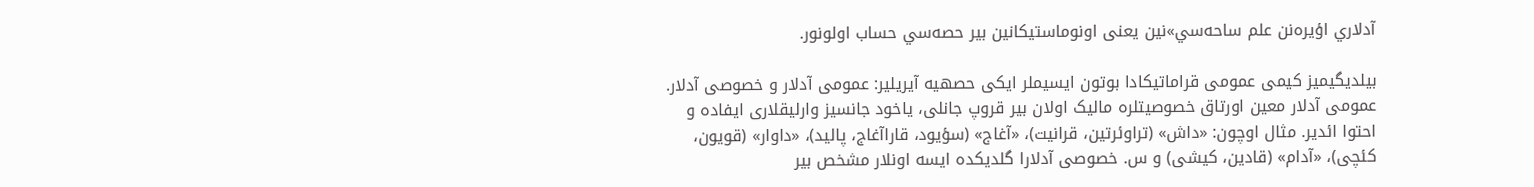آدلاري اؤیره‌نن علم ساحه‌سي»نين یعنی اونوماستيكانین بير حصه‌سي حساب اولونور.

بیلدیگیمیز کیمی عمومی قراماتیکادا بوتون ایسیملر ایکی حصهیه آیریلیر: عمومی آدلار و خصوصی آدلار. عمومی آدلار معین اورتاق خصوصیتلره مالیک اولان بیر قروپ جانلی، یاخود جانسیز وارلیقلاری ایفاده و احتوا ائدیر. مثال اوچون: «داش» (تراوئرتین، قرانیت)، «آغاج» (سؤیود، قاراآغاج، پالید)، «داوار» (قویون، کئچی)، «آدام» (قادین، کیشی) و س. خصوصی آدلارا گلدیکده ایسه اونلار مشخص بیر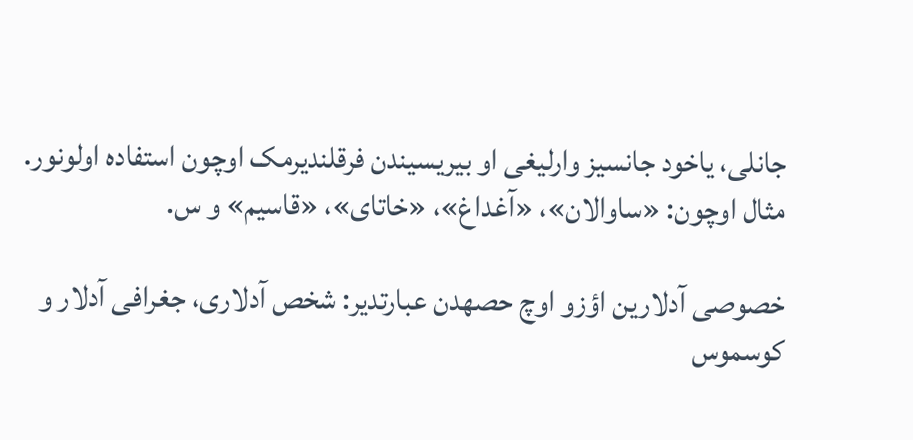جانلی، یاخود جانسیز وارلیغی او بیریسیندن فرقلندیرمک اوچون استفاده اولونور. مثال اوچون: «ساوالان»، «آغداغ»، «خاتای»، «قاسیم» و س.

خصوصی آدلارین اؤزو اوچ حصهدن عبارتدیر: شخص آدلاری، جغرافی آدلار و کوسموس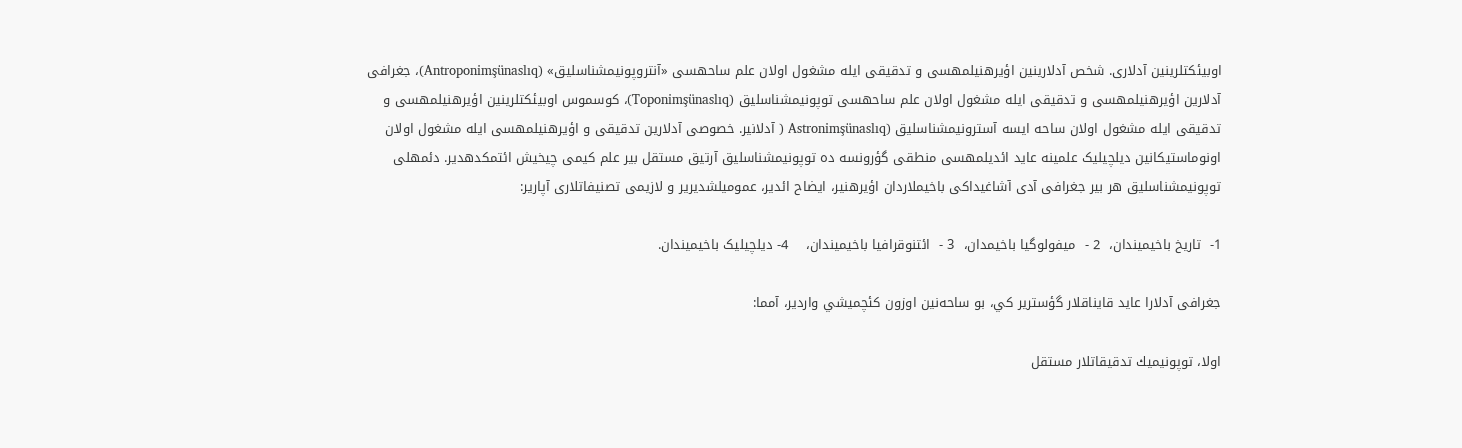اوبیئکتلرینین آدلاری. شخص آدلارینین اؤیرهنیلمهسی و تدقیقی ایله مشغول اولان علم ساحهسی «آنتروپونیمشناسلیق» (Antroponimşünaslıq)، جغرافی آدلارین اؤیرهنیلمهسی و تدقیقی ایله مشغول اولان علم ساحهسی توپونیمشناسلیق (Toponimşünaslıq)، کوسموس اوبیئکتلرینین اؤیرهنیلمهسی و تدقیقی ایله مشغول اولان ساحه ایسه آسترونیمشناسلیق (Astronimşünaslıq ( آدلانیر. خصوصی آدلارین تدقیقی و اؤیرهنیلمهسی ایله مشغول اولان اونوماستیکانین دیلچیلیک علمینه عاید ائدیلمهسی منطقی گؤرونسه ده توپونیمشناسلیق آرتیق مستقل بیر علم کیمی چیخیش ائتمکدهدیر. دئمهلی توپونیمشناسلیق هر بیر جغرافی آدی آشاغیداکی باخیملاردان اؤیرهنیر، ایضاح ائدیر، عمومیلشدیریر و لازیمی تصنیفاتلاری آپاریر:

1-  تاریخ باخیمیندان،  2 -  میفولوگیا باخیمدان،  3 -  ائتنوقرافیا باخیمیندان،    4- دیلچیلیک باخیمیندان.

جغرافی آدلارا عايد قايناقلار گؤسترير كي، بو ساحه‌نين اوزون كئچميشي واردير، آمما:

اولا، توپونيميك تدقيقاتلار مستقل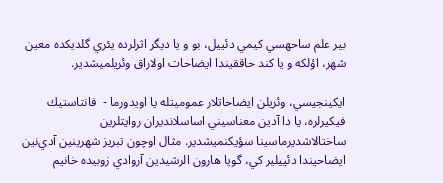بير علم ساحهسي كيمي دئييل، بو و يا ديگر اثرلرده يئري گلديكده معين شهر، اؤلكه و يا كند حاققيندا ايضاحات اولاراق وئريلميشدير.

ايكينجيسي، وئريلن ايضاحاتلار عموميتله يا اويدورما -  فانتاستيك فيكيرلره، يا دا آدين معناسيني اساسلانديران روايتلرين ساختالاشديرماسينا سؤیکنمیشدیر. مثال اوچون تبريز شهرينين آدي‌نين ايضاحيندا دئييلير كي، گويا هارون الرشيدين آروادي زوبيده خانيم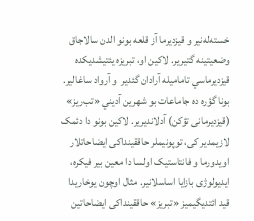خسته‌له‌نير و قيزديرما آز قلعه بونو الدن سالاجاق وضعيتينه گتيرير. لاكين او، تبريزه يئتيشديكده قيزديرماسي تاماميله آرادان گئدير  و آرواد ساغالير. بونا گؤره ده جاماعات بو شهرين آديني «تب‌ريز» (قیزدیرمانی تؤکن) آدلانديرير. لاکین بونو دا دئمک لازیمدیر کی، توپونیملر حاققینداکی ایضاحاتلار اویدورما و فانتاستیک اولسا دا معین بیر فیکره، ایدیولوژی بازایا اساسلانیر. مثال اوچون یوخاریدا قید ائتدیگیمیز «تبریز» حاققینداکی ایضاحاتین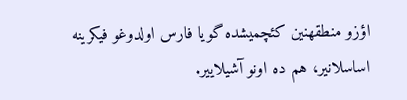اؤزو منطقهنین کئچمیشده گویا فارس اولدوغو فیکرینه اساسلانیر، هم ده اونو آشیلاییر.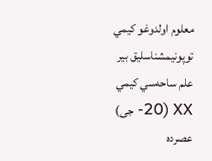معلوم اولدوغو كيمي توپونيمشناسليق بير علم ساحه‌سي كيمي XX (20- جی) عصرده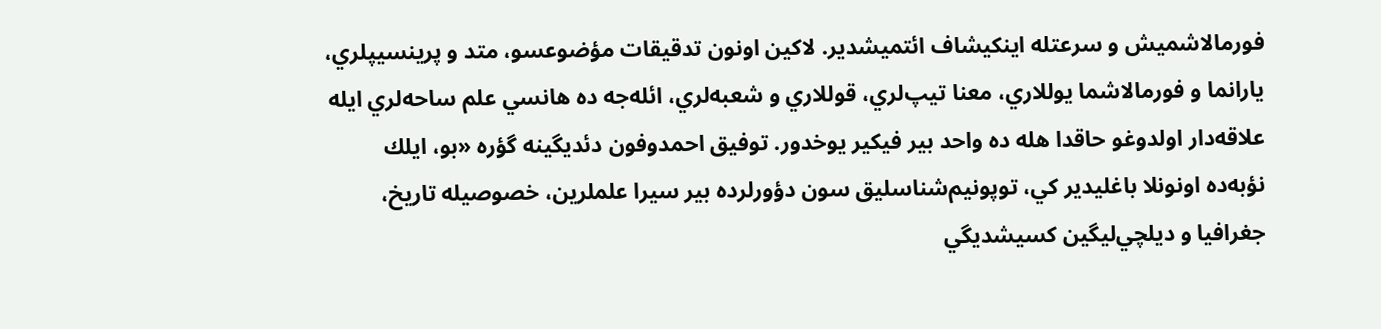فورمالاشميش و سرعتله اينكيشاف ائتميشدير. لاكين اونون تدقيقات مؤضوعسو، متد و پرينسيپلري، يارانما و فورمالاشما يوللاري، معنا تيپ‌لري، قوللاري و شعبه‌لري، ائله‌جه ده هانسي علم ساحه‌لري ايله علاقه‌دار اولدوغو حاقدا هله ده واحد بير فيكير يوخدور. توفيق احمدوفون دئديگينه گؤره «بو، ايلك نؤبه‌ده اونونلا باغليدير كي، توپونيم‌شناسليق سون دؤورلرده بير سيرا علملرين، خصوصيله تاريخ، جغرافیا و ديلچي‌ليگين كسيشديگي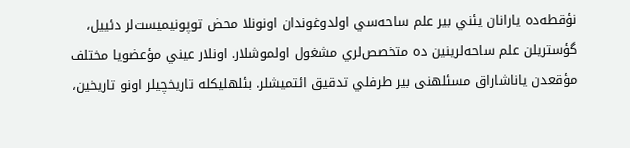نؤقطه‌ده يارانان يئني بير علم ساحه‌سي اولدوغوندان اونونلا محض توپونيميست‌لر دئييل، گؤستريلن علم ساحه‌لرينين ده متخصص‌لري مشغول اولموشلار. اونلار عيني مؤعضويا مختلف مؤقعدن ياناشاراق مسئلهنی بير طرفلي تدقيق ائتمیشلر. بئلهلیکله تاريخچيلر اونو تاريخين،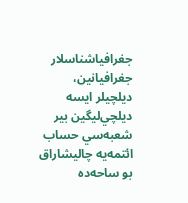جغرافیاشناسلار جغرافیانين، ديلچيلر ايسه ديلچي‌ليگين بير شعبه‌سي حساب ائتمه‌يه چالیشاراق بو ساحه‌ده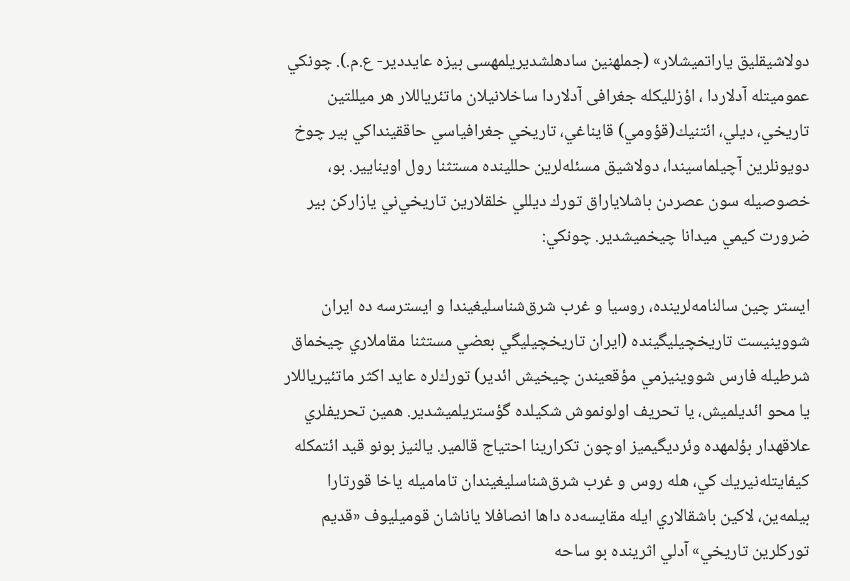دولاشيقليق ياراتميشلار» (جملهنین سادهلشدیریلمهسی بیزه عایددیر- ع.م.). چونكي عموميتله آدلاردا ، اؤزلليكله جغرافی آدلاردا ساخلانيلان ماتئرياللار هر ميللتين تاريخي، ديلي، ائتنيك(قؤومي) قايناغي، تاريخي جغرافياسي حاققينداكي بير چوخ دويونلرين آچيلماسيندا، دولاشيق مسئله‌لرين حللينده مستثنا رول اوينایير. بو، خصوصيله سون عصردن باشلاياراق تورك ديللي خلقلارين تاريخي‌ني يازاركن بير ضرورت كيمي ميدانا چيخمیشدیر. چونكي:

ايستر چين سالنامه‌لرينده، روسيا و غرب شرق‌شناسليغيندا و ايسترسه ده ايران شووينيست تاريخچيليگينده (ايران تاريخچيليگي بعضي مستثنا مقاملاري چيخماق شرطيله فارس شووينيزمي مؤقعيندن چيخيش ائدير) تورك‌لره عايد اكثر ماتئيرياللار يا محو ائديلميش، يا تحريف اولونموش شكيلده گؤستريلميشدير. همين تحريفلري علاقهدار بؤلمهده وئرديگيميز اوچون تكرارينا احتياج قالمير. يالنيز بونو قيد ائتمكله كيفايتله‌نيريك كي، هله روس و غرب شرق‌شناسليغيندان تاماميله ياخا قورتارا بيلمه‌ين، لاكين باشقالاري ايله مقايسه‌ده داها انصافلا ياناشان قوميليوف «قديم توركلرين تاريخي» آدلي اثرينده بو ساحه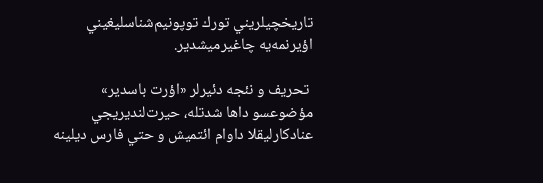تاريخچيلريني تورك توپونيم‌شناسليغيني اؤيرنمه‌يه چاغيرميشدير.

 تحريف و نئجه دئيرلر «اؤرت باسدير» مؤضوعسو داها شدتله، حيرت‌لنديريجي عنادكارليقلا داوام ائتميش و حتي فارس ديلينه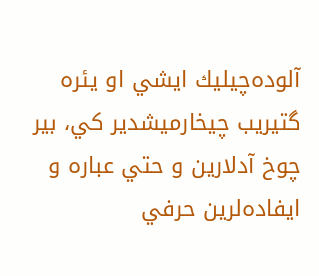آلوده‌چيليك ايشي او يئره گتيريب چيخارميشدير كي، بير چوخ آدلارين و حتي عباره و ايفاده‌لرين حرفي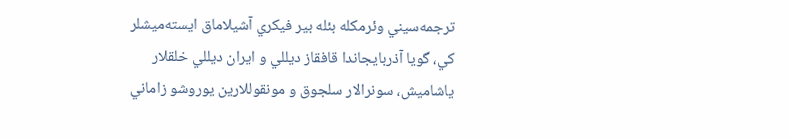ترجمه‌سيني وئرمكله بئله بير فيكري آشيلاماق ايسته‌ميشلر كي، گويا آذربايجاندا قافقاز ديللي و ايران ديللي خلقلار ياشاميش، سونرالار سلجوق و مونقوللارين يوروشو زاماني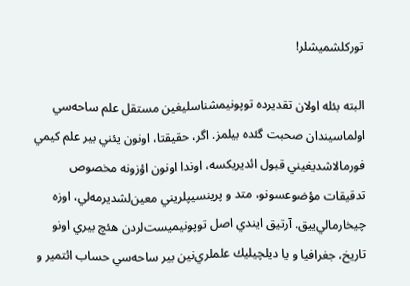توركلشميشلر!

البته بئله اولان تقديرده توپونيمشناسليغين مستقل علم ساحه‌سي اولماسيندان صحبت گئده بيلمز. اگر، حقيقتا، اونون يئني بير علم كيمي فورمالاشديغيني قبول ائديريكسه، اوندا اونون اؤزونه مخصوص تدقيقات مؤضوعسونو، متد و پرينسيپلريني معين‌لشديرمه‌لي، اوزه چيخارمالي‌ييق. آرتيق ايندي اصل توپونيميست‌لردن هئچ بيري اونو تاريخ، جغرافیا و يا ديلچيليك علملري‌نين بير ساحه‌سي حساب ائتمير و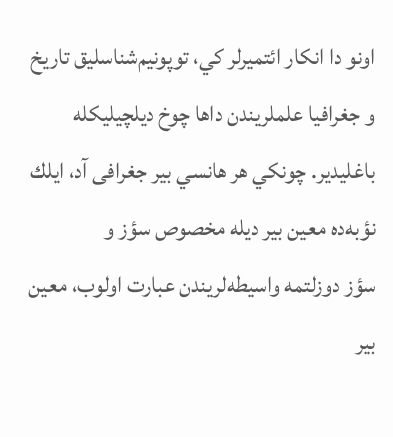اونو دا انكار ائتميرلر كي، توپونيم‌شناسليق تاريخ و جغرافیا علملريندن داها چوخ ديلچيليكله باغليدير. چونكي هر هانسي بير جغرافی آد، ايلك نؤبه‌ده معين بير ديله مخصوص سؤز و سؤز ‌دوزلتمه واسيطه‌لريندن عبارت اولوب، معين بير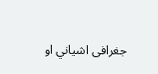جغرافی اشياني او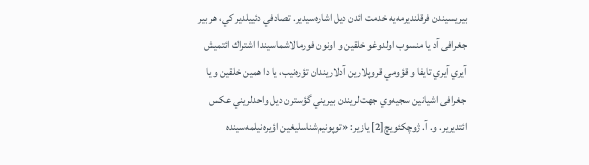بيريسيندن فرقلنديرمه‌يه خدمت ائدن ديل اشاره‌سيدير. تصادفي دئييلدير كي، هر بير جغرافی آد يا منسوب اولدوغو خلقين و اونون فورمالاشماسيندا اشتراك ائتميش آيري آيري تايفا و قؤومي قروپلارين آدلاريندان تؤره‌نيب، يا دا همين خلقين و يا جغرافی اشيانين سجيه‌وي جهت‌لريندن بيريني گؤسترن ديل واحدلريني عكس ائتديرير. و. آ. ژوچكئويچ[2] يازير: «توپونيم‌شناسليغين اؤيره‌نيلمه‌سينده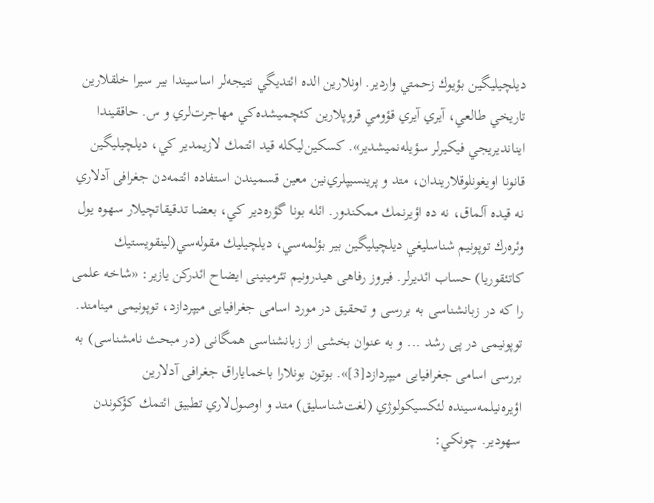ديلچيليگين بؤيوك زحمتي واردير. اونلارين الده ائتديگي نتيجه‌لر اساسيندا بير سيرا خلقلارين تاريخي طالعي، آيري آيري قؤومي قروپلارين كئچميشده‌كي مهاجرت‌لري و س. حاققيندا اينانديريجي فيكيرلر سؤيله‌نميشدير». كسكين‌ليكله قيد ائتمك لازيمدير كي، ديلچيليگين قانونا اويغونلوقلاريندان، متد و پرينسيپلري‌نين معين قسميندن استفاده ائتمه‌دن جغرافی آدلاري نه قيده آلماق، نه ده اؤيرنمك ممکندور. ائله بونا گؤره‌دير كي، بعضا تدقيقاتچيلار سهوه يول وئره‌رك توپونيم شناسليغي ديلچيليگين بير بؤلمه‌سي، ديلچيليك مقوله‌سي(لينقويستيك كاتئقوريا) حساب ائديرلر. فیروز رفاهی هیدرونیم تئرمینینی ایضاح ائدرکن یازیر: «شاخه علمی را که در زبانشناسی به بررسی و تحقیق در مورد اسامی جغرافیایی میپردازد، توپونیمی مینامند. توپونیمی در پی رشد ... و به عنوان بخشی از زبانشناسی همگانی (در مبحث نامشناسی) به بررسی اسامی جغرافیایی میپردازد[3]». بوتون بونلارا باخماياراق جغرافی آدلارين اؤيره‌نيلمه‌سينده لئكسيكولوژي (لغت‌شناسليق) متد و اوصول‌لاري تطبيق ائتمك كؤكوندن سهودير. چونكي: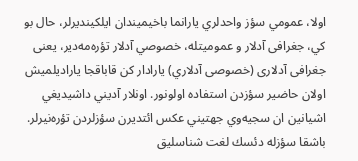اولا، عمومي سؤز واحدلري يارانما باخيميندان ايلكينديرلر، حال بو كي، جغرافی آدلار و عموميتله، خصوصي آدلار تؤره‌مه‌دير، یعنی جغرافی آدلاری (خصوصی آدلاري) یارادار کن قاباقجا یارادیلمیش اولان حاضیر سؤزدن استفاده اولونور. اونلار آديني داشيديغي اشيانين ان سجيه‌وي جهتيني عكس ائتديرن سؤزلردن تؤره‌نيرلر. باشقا سؤزله دئسك لغت شناسليق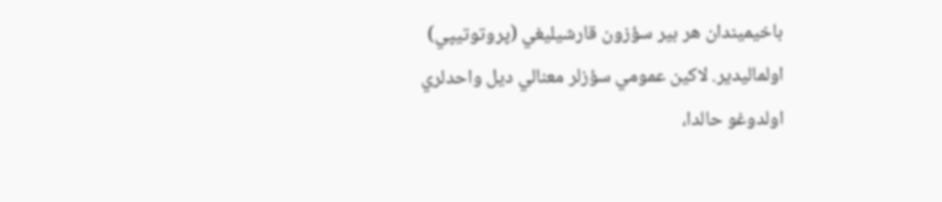باخيميندان هر بير سؤزون قارشيليغي (پروتوتيپي) اولماليدير. لاكين عمومي سؤزلر معنالي ديل واحدلري اولدوغو حالدا،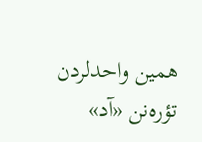همين واحدلردن تؤره‌نن «آد»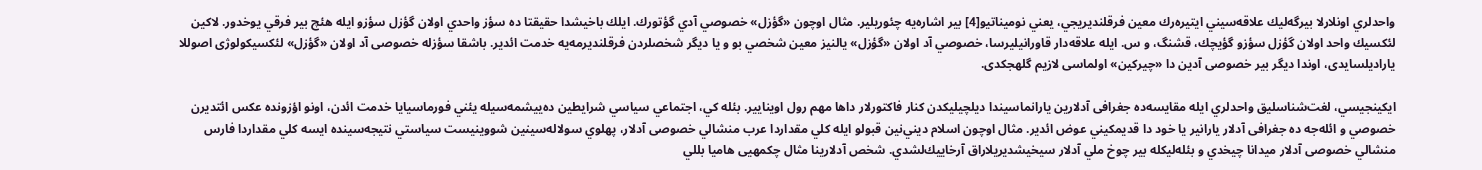واحدلري اونلارلا بيرگه‌ليك علاقه‌سيني ايتيره‌رك معين فرقلنديريجي، يعني نوميناتيو[4] بير اشاره‌يه چئوريلير. مثال اوچون «گؤزل» خصوصي آدي گؤتورك. ايلك باخيشدا حقيقتا ده سؤز واحدي اولان گؤزل سؤزو ايله هئچ بير فرقي يوخدور. لاكين لئكسيك واحد اولان گؤزل سؤزو گؤيچك، قشنگ، و س. ایله علاقه‌دار قاورانيليرسا، خصوصي آد اولان «گؤزل» يالنيز معين شخصي بو و يا ديگر شخصلردن فرقلنديرمه‌يه خدمت ائدير. باشقا سؤزله خصوصی آد اولان «گؤزل» لئکسیکولوژی اصوللا یارادیلسایدی، اوندا دیگر بیر خصوصی آدین دا «چیرکین» اولماسی لازیم گلهجکدی.

ايكينجيسي، لغت‌شناسليق واحدلري ايله مقايسه‌ده جغرافی آدلارين يارانماسيندا ديلچيليكدن كنار فاكتورلار داها مهم رول اوينايير. بئله كي، اجتماعي سياسي شرايطين ده‌ييشمه‌سيله يئني فورماسيايا خدمت ائدن، اونو اؤزونده عكس ائتديرن خصوصي و ائله‌جه ده جغرافی آدلار يارانير يا خود دا قديمكيني عوض ائدير. مثال اوچون اسلام ديني‌نين قبولو ايله كلي مقداردا عرب منشالي خصوصی آدلار، پهلوي سولاله‌سينين شووينيست سياستي نتيجه‌سينده ايسه كلي مقداردا فارس منشالي خصوصی آدلار ميدانا چيخدي و بئله‌ليكله بير چوخ ملي آدلار سيخيشديريلاراق آرخاييك‌لشدي. شخص آدلارینا مثال چكمهیی هاميا بللي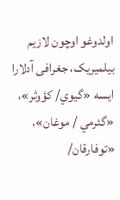اولدوغو اوچون لازيم بیلمیریک، جغرافی آدلارا ايسه «گيوي/ كؤوثر»، «گئرمي / موغان»، «توفارقان/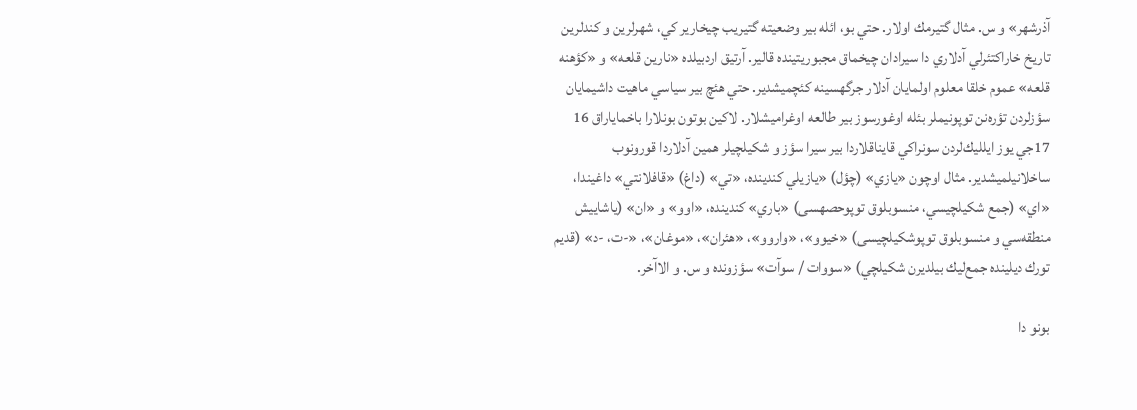آذرشهر» و س. مثال گتيرمك اولار. حتي بو، ائله بير وضعيته گتيريب چيخارير كي، شهرلرين و كندلرين تاريخ خاراكتئرلي آدلاري دا سيرادان چيخماق مجبوريتينده قالير. آرتيق اردبيلده «نارين قلعه» و «كؤهنه قلعه» عموم خلقا معلوم اولمايان آدلار جرگهسینه کئچميشدير. حتي هئچ بير سياسي ماهيت داشيمايان سؤزلردن تؤره‌نن توپونيملر بئله اوغورسوز بير طالعه اوغرامیشلار. لاكين بوتون بونلارا باخماياراق 16 17جي يوز ايلليك‌لردن سونراكي قايناقلاردا بير سيرا سؤز و شكيلچيلر همين آدلاردا قورونوب ساخلانيلميشدير. مثال اوچون «يازي» (چؤل) «يازيلي كندينده، «تي» (داغ) «قافلانتي» داغيندا، «اي» (جمع شكيلچيسي، منسوبلوق توپوحصهسی) «باري» كندينده، «اوو» و «ان» (ياشاييش منطقه‌سي و منسوبلوق توپوشکیلچیسی) «خيوو»، «واروو»، «هئران»، «موغان»، «-ت، -د» (قديم تورك ديلينده جمع‌ليك بيلديرن شكيلچي) «سووات / سوآت» سؤزونده و س. و الاآخر.

بونو دا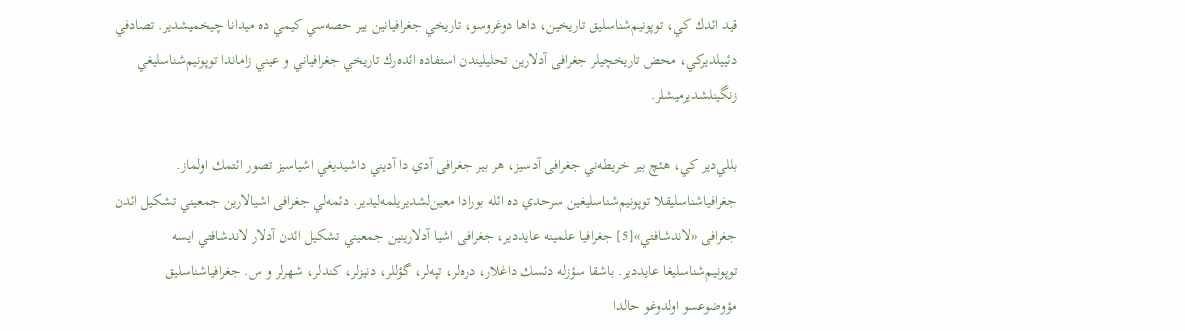قيد ائدك كي، توپونيم‌شناسليق تاريخين، داها دوغروسو، تاريخي جغرافیانين بير حصه‌سي كيمي ده ميدانا چيخميشدير. تصادفي دئييلديركي، محض تاريخچيلر جغرافی آدلارين تحليليندن استفاده ائده‌رك تاريخي جغرافیاني و عيني زاماندا توپونيم‌شناسليغي زنگينلشديرميشلر.

بللي‌دير كي، هئچ بير خريطه‌ني جغرافی آدسيز، هر بير جغرافی آدي دا آديني داشيديغي اشياسيز تصور ائتمك اولماز. جغرافیاشناسليقلا توپونيم‌شناسليغين سرحدي ده ائله بورادا معين‌لشديريلمه‌ليدير. دئمه‌لي جغرافی اشيالارين جمعيني تشكيل ائدن جغرافی «لاندشافتي»[5] جغرافیا علمينه عايددير، جغرافی اشيا آدلارينين جمعيني تشكيل ائدن آدلار لاندشافتي‌ ايسه توپونيم‌شناسليغا عايددير. باشقا سؤزله دئسك داغلار، دره‌لر، تپه‌لر، گؤللر، دنيزلر، كندلر، شهرلر و س. جغرافیاشناسليق مؤوضوعسو اولدوغو حالدا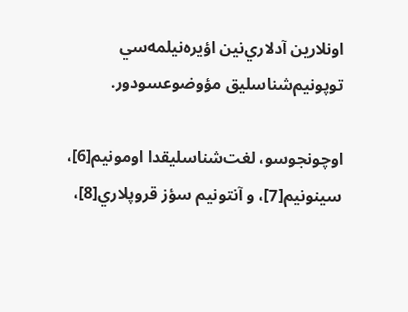اونلارين آدلاري‌نين اؤيره‌نيلمه‌سي توپونيم‌شناسليق مؤوضوعسودور.

اوچونجوسو، لغت‌شناسليقدا اومونيم[6]، سينونيم[7]، و آنتونيم سؤز قروپلاري[8]،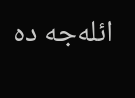ائله‌جه ده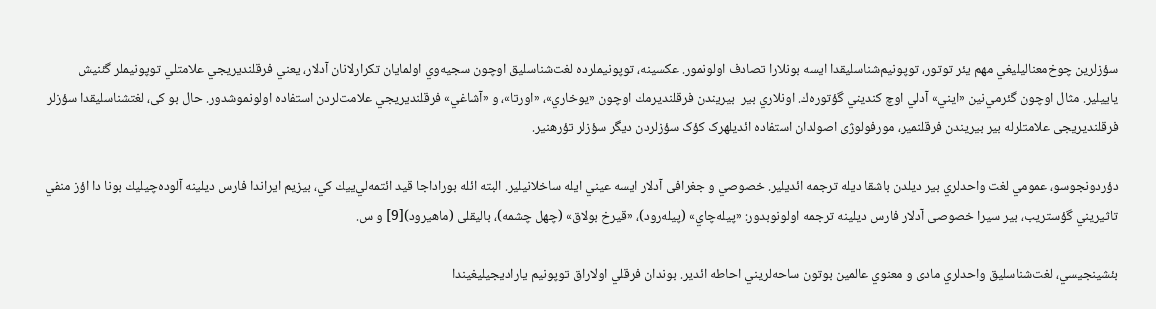سؤزلرين چوخ‌معناليليغي مهم يئر توتور، توپونيم‌شناسليقدا ايسه بونلارا تصادف اولونمور. عكسينه، توپونيملرده لغت‌شناسليق اوچون سجیه‌وي اولمايان تكرارلانان آدلار، يعني فرقلنديريجي علامتلي توپونيملر گئنيش ياييلير. مثال اوچون گئرمي‌نين «ايني» آدلي اوچ كنديني گؤتوره‌ك. اونلاري بير  بيريندن فرقلنديرمك اوچون «يوخاري»، «اورتا»، و «آشاغي» فرقلنديريجي علامت‌لردن استفاده اولونموشدور. حال بو کی، لغتشناسلیقدا سؤزلر فرقلندیریجی علامتلرله بیر بیریندن فرقلنمیر، مورفولوژی اصولدان استفاده ائدیلهرک کؤک سؤزلردن دیگر سؤزلر تؤرهنیر.

دؤردونجوسو، عمومي لغت واحدلري بير ديلدن باشقا ديله ترجمه ائديلير. خصوصي و جغرافی آدلار ايسه عيني ايله ساخلانيلير. البته ائله بوراداجا قيد ائتمه‌لي‌ييك كي، بيزيم ايراندا فارس ديلينه آلوده‌چيليك بونا دا اؤز منفي تاثيريني گؤستريب، بیر سیرا خصوصی آدلار فارس دیلینه ترجمه اولونوبدور: «پيله‌چاي» (پيله‌رود)، «قيرخ بولاق» (چهل چشمه)، بالیقلی (ماهیرود)[9] و س.

بئشينجيسي، لغت‌شناسليق واحدلري مادی و معنوي عالمين بوتون ساحه‌لريني احاطه ائدير. بوندان فرقلي اولاراق توپونيم ياراديجيليغيندا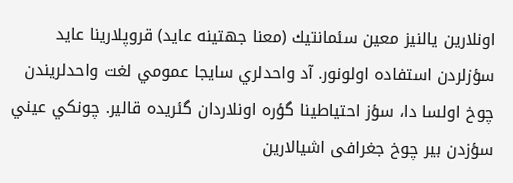اونلارين يالنيز معين سئمانتيك (معنا جهتينه عايد) قروپلارينا عايد سؤزلردن استفاده اولونور. آد واحدلري سايجا عمومي لغت واحدلريندن چوخ اولسا دا، سؤز احتياطينا گؤره اونلاردان گئريده قالير. چونكي عيني سؤزدن بير چوخ جغرافی اشيالارين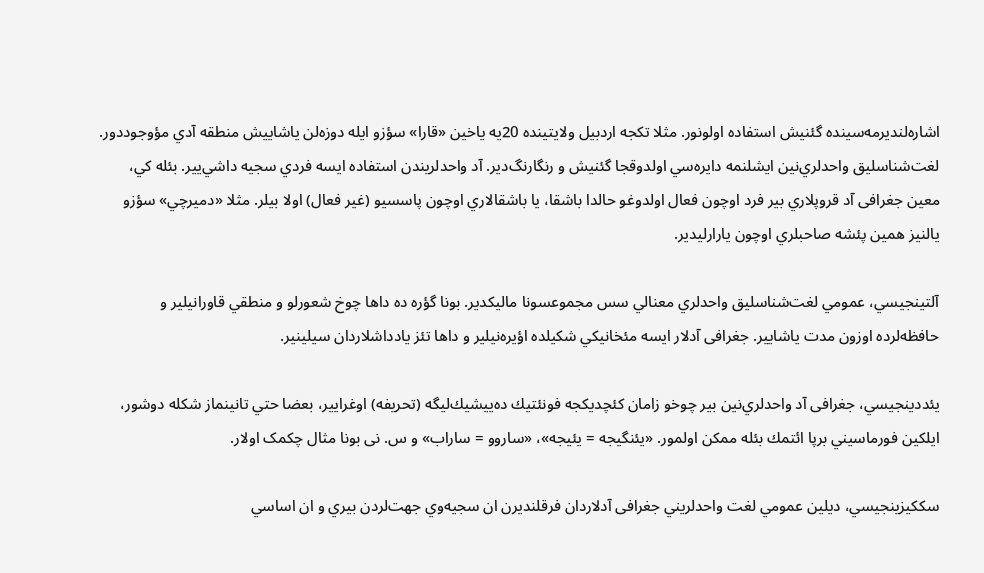اشاره‌لنديرمه‌سينده گئنيش استفاده اولونور. مثلا تكجه اردبيل ولايتينده 20يه ياخين «قارا» سؤزو ايله دوزه‌لن ياشاييش منطقه آدي مؤوجوددور. لغت‌شناسليق واحدلري‌نين ايشلنمه دايره‌سي اولدوقجا گئنيش و رنگارنگ‌دير. آد واحدلريندن استفاده ايسه فردي سجيه داشي‌يير. بئله كي، معين جغرافی آد قروپلاري بير فرد اوچون فعال اولدوغو حالدا باشقا، يا باشقالاري اوچون پاسسيو (غير فعال) اولا بيلر. مثلا «دميرچي» سؤزو يالنيز همين پئشه صاحبلري اوچون يارارليدير.

آلتينجيسي، عمومي لغت‌شناسليق واحدلري معنالي سس مجموعسونا ماليكدیر. بونا گؤره ده داها چوخ شعورلو و منطقي قاورانيلير و حافظه‌لرده اوزون مدت ياشايير. جغرافی آدلار ايسه مئخانيكي شكيلده اؤيره‌نيلير و داها تئز يادداشلاردان سيلينير.

يئددينجيسي، جغرافی آد واحدلري‌نين بير چوخو زامان كئچديكجه فونئتيك ده‌ييشيك‌ليگه (تحريفه) اوغرايير، بعضا حتي تانينماز شكله دوشور، ايلكين فورماسيني برپا ائتمك بئله ممكن اولمور. «یئنگیجه = یئیجه»، «ساروو = ساراب» و س. نی بونا مثال چکمک اولار.

سككيزينجيسي، ديلين عمومي لغت واحدلريني جغرافی آدلاردان فرقلنديرن ان سجيه‌وي جهت‌لردن بيري و ان اساسي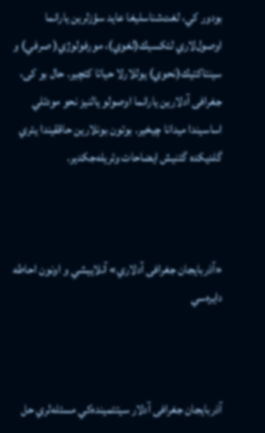بودور كي، لغت‌شناسليغا عايد سؤزلرين يارانما اوصول‌لاري لئكسيك(لغوي)، مورفولوژي( صرفي) و سينتاكتيك(نحوي) يوللارلا حياتا كئچير. حال بو کی، جغرافی آدلارين يارانما اوصولو يالنيز نحو مودئلي اساسيندا ميدانا چيخير. بوتون بونلارين حاققيندا يئري گلديكده گئنيش ايضاحات وئريله‌جكدير.



«آذربايجان جغرافی آدلاري» آنلاييشي و اونون احاطه دايره‌سي



آذربايجان جغرافی آدلار سيتئمينده‌كي مسئله‌لري حل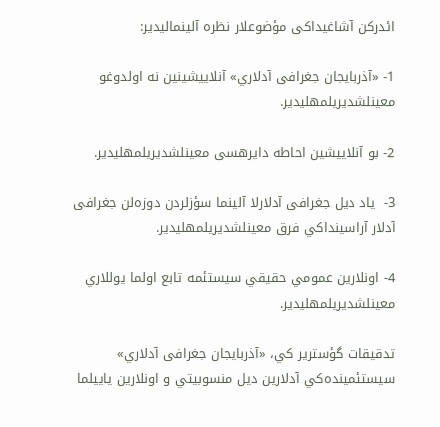ائدركن آشاغیداکی مؤضوعلار نظره آلینمالیدیر:

1- «آذربايجان جغرافی آدلاري» آنلاييشينین نه اولدوغو معینلشدیریلمهلیدیر.

2- بو آنلاییشین احاطه دایرهسی معینلشدیریلمهلیدیر.

3-  ياد ديل جغرافی آدلارلا آلينما سؤزلردن دوزه‌لن جغرافی آدلار آراسينداكي فرق معینلشدیریلمهلیدیر.

4- اونلارين عمومي حقيقي سيستئمه تابع اولما يوللاري معینلشدیریلمهلیدیر.

تدقيقات گؤسترير كي، «آذربايجان جغرافی آدلاري» سيستئمينده‌كي آدلارين ديل منسوبيتي و اونلارين ياييلما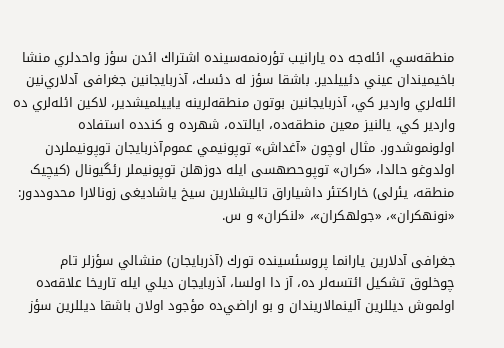منطقه‌سي، ائله‌جه‌ ده يارانيب تؤره‌نمه‌سينده اشتراك ائدن سؤز واحدلري منشا باخيميندان عيني دئييلدير. باشقا سؤز له دئسك، آذربايجانين جغرافی آدلاري‌نين ائله‌لري واردیر كي، آذربايجانين بوتون منطقه‌لرينه ياييلميشدير، لاكين ائله‌لري ده واردير كي، يالنيز معين منطقه‌ده، ايالتده، شهرده و كندده استفاده اولونموشدور. مثال اوچون «آغداش» توپونيمي عموم‌آذربايجان توپونيملردن اولدوغو حالدا، «کران» توپوحصهسی ایله دوزهلن توپونیملر رئگیونال (کیچیک منطقه، یئرلی) خاراکتئر داشیاراق تالیشلارین سیخ یاشادیغی زونالارا محدوددور: «نونهکران»، «جولهکران»، «لنکران» و س.

جغرافی آدلارين يارانما پروسئسينده تورك (آذربايجان) منشالي سؤزلر تام چوخلوق تشكيل ائتسه‌لر ده، آز دا اولسا، آذربايجان ديلي ايله تاريخا علاقه‌ده اولموش ديللرين آلينمالاريندان و بو اراضي‌ده مؤجود اولان باشقا ديللرين سؤز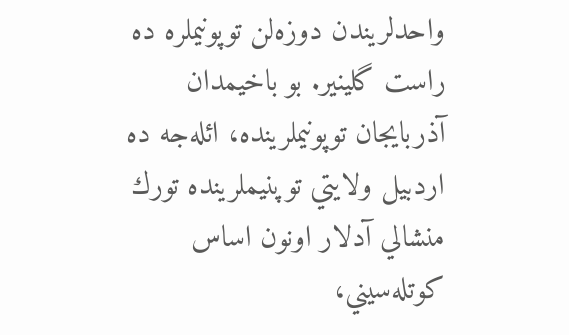واحدلريندن دوزه‌لن توپونيملره ده راست گلينير. بو باخيمدان آذربايجان توپونيملرينده، ائله‌جه ده اردبيل ولايتي توپنيملرينده تورك منشالي آدلار اونون اساس كوتله‌سيني،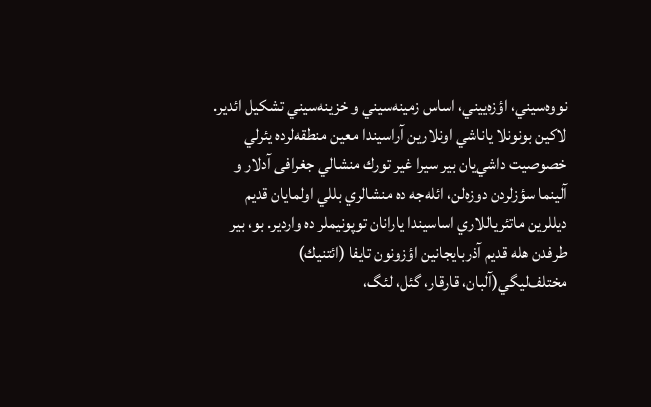نووه‌سيني، اؤزه‌ييني، اساس زمينه‌سيني و خزينه‌سيني تشكيل ائدير. لاكين بونونلا ياناشي اونلارين آراسيندا معين منطقه‌لرده يئرلي خصوصيت داشي‌يان بير سيرا غير تورك منشالي جغرافی آدلار و آلينما سؤزلردن دوزه‌لن، ائله‌جه ده منشالري بللي اولمايان قديم ديللرين ماتئرياللاري اساسيندا يارانان توپونيملر ده واردير. بو، بير طرفدن هله قديم آذربايجانين اؤزونون تايفا (ائتنيك) مختلف‌ليگي(آلبان، قارقار، گئل، لئگ،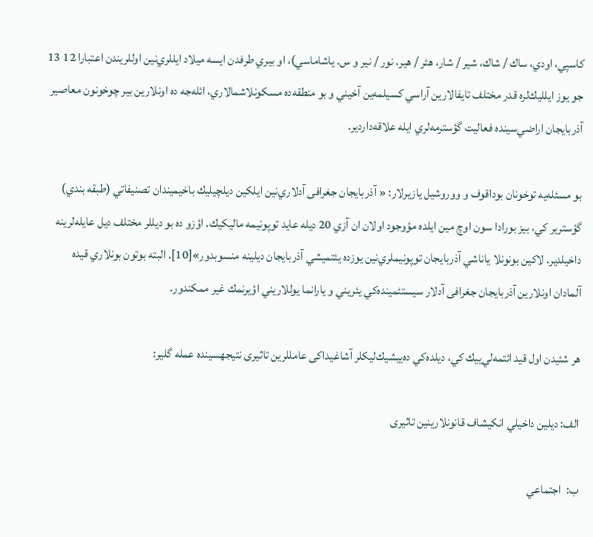كاسپي، اودي، ساك / شاك، شير / شار، هئر / هير، نور / نير و س. ياشاماسي)، او بيري طرفدن ايسه ميلاد ايللري‌نين اوللريندن اعتبارا 12 13 جو يوز ايلليك‌لره قدر مختلف تايفالارين آراسي كسيلمه‌ين آخيني و بو منطقه‌ده مسكونلاشمالاري، ائله‌جه ده اونلارين بير چوخونون معاصير آذربايجان اراضي‌سينده فعاليت گؤسترمه‌لري ايله علاقه‌داردير.

بو مسئله‌يه توخونان بوداقوف و ووروشيل يازيرلار: « آذربايجان جغرافی آدلاري‌نين ايلكين ديلچيليك باخيميندان تصنيفاتي (طبقه بندي) گؤسترير كي، بيز بورادا سون اوچ مين ايلده مؤوجود اولان ان آزي 20 ديله عايد توپونيمه ماليكيك. اؤزو ده بو ديللر مختلف ديل عايله‌لرينه داخيلدير. لاكين بونونلا ياناشي آذربايجان توپونيملري‌نين يوزده يئتميشي آذربايجان ديلينه منسوبدور»[10]. البته بوتون بونلاري قيده آلمادان اونلارين آذربايجان جغرافی آدلار سيستئمينده‌كي يئريني و يارانما يوللاريني اؤيرنمك غير ممكندور.

هر شئيدن اول قيد ائتمه‌لي‌ييك كي، ديلده‌كي ده‌ييشيك‌ليكلر آشاغیداکی عامللرین تاثیری نتیجهسینده عمله گلیر:

الف: ديلين داخيلي انكيشاف قانونلارينین تاثیری

ب:  اجتماعي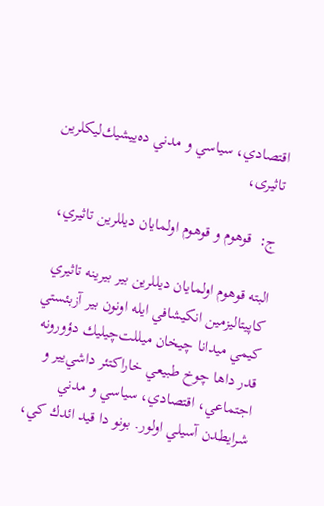اقتصادي، سياسي و مدني ده‌ييشيك‌لیکلرین تاثیری،

ج:  قوهوم و قوهوم اولمايان ديللرين تاثيري،

البته قوهوم اولمايان ديللرين بير بيرينه تاثيري كاپيتاليزمين انكيشافي ايله اونون بير آزبئستي كيمي ميدانا چيخان ميللت‌چيليك دؤورونه قدر داها چوخ طبيعي خاراكتئر داشي‌يير و اجتماعي، اقتصادي، سياسي و مدني شرايطدن آسيلي اولور. بونو دا قيد ائدك كي،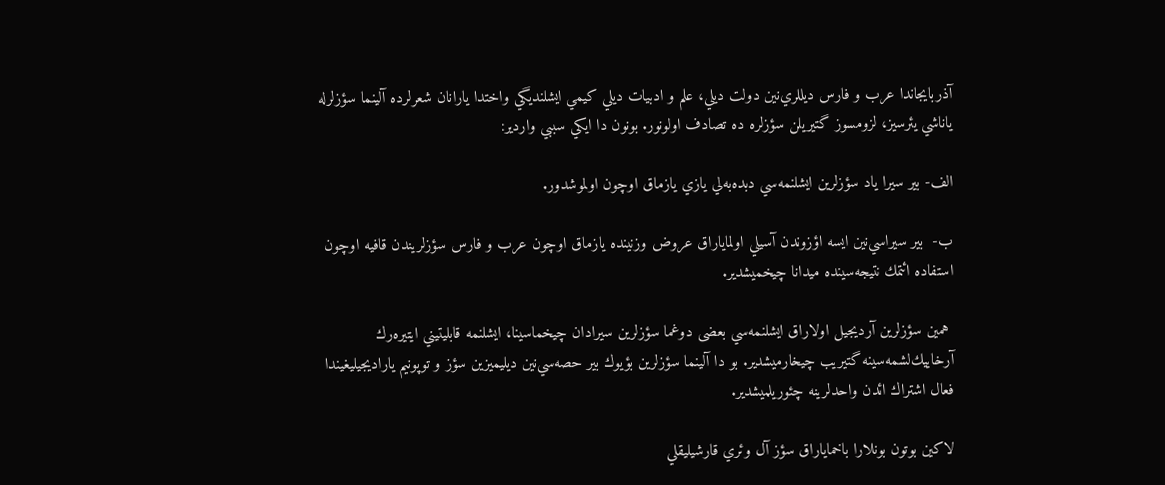آذربايجاندا عرب و فارس ديللري‌نين دولت ديلي، علم و ادبيات ديلي كيمي ايشلنديگي واختدا يارانان شعرلرده آلينما سؤزلرله ياناشي يئرسيز، لزومسوز گتيريلن سؤزلره ده تصادف اولونور. بونون دا ايكي سببي واردير:

الف- بير سيرا ياد سؤزلرين ايشلنمه‌سي دبده‌به‌لي يازي يازماق اوچون اولموشدور.

ب-  بير سيراسي‌نين ايسه اؤزوندن آسيلي اولماياراق عروض وزنينده يازماق اوچون عرب و فارس سؤزلريندن قافيه اوچون استفاده ائتمك نتيجه‌سينده ميدانا چيخميشدير.

 همین سؤزلرين آرديجيل اولاراق ايشلنمه‌سي بعضی دوغما سؤزلرين سيرادان چيخماسينا، ايشلنمه قابليتيني ايتيره‌رك آرخاييك‌لشمه‌سينه گتيريب چيخارميشدير. بو دا آلينما سؤزلرين بؤيوك بير حصه‌سي‌نين ديليميزين سؤز و توپونيم ياراديجيليغيندا فعال اشتراك ائدن واحدلرینه چئوريلميشدير.

لاكين بوتون بونلارا باخماياراق سؤز آل وئري قارشيليقلي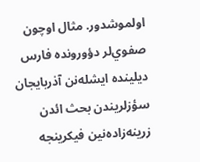اولموشدور. مثال اوچون صفوي‌لر دؤورونده فارس دیلینده ايشله‌نن آذربايجان سؤزلريندن بحث ائدن زرينه‌زاده‌نين فيكرينجه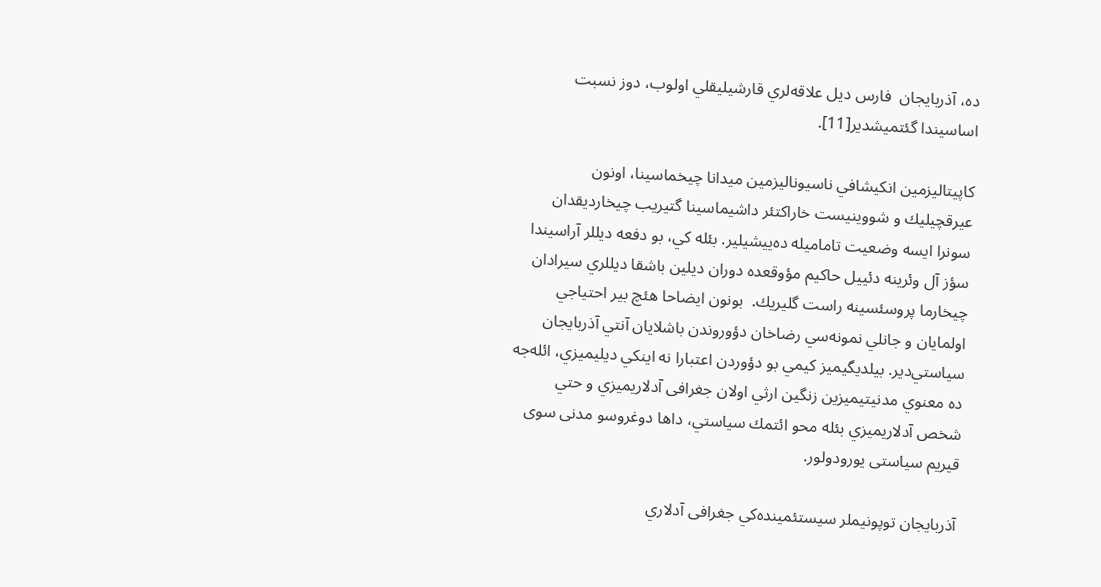ده، آذربايجان  فارس ديل علاقه‌لري قارشيليقلي اولوب، دوز نسبت اساسيندا گئتميشدير[11].

كاپيتاليزمين انكيشافي ناسيوناليزمين ميدانا چيخماسينا، اونون عیرقچيليك و شووينيست خاراكتئر داشيماسينا گتيريب چيخارديقدان سونرا ايسه وضعيت تاماميله ده‌ييشيلير. بئله كي، بو دفعه ديللر آراسيندا سؤز آل وئرينه دئييل حاكيم مؤوقعده دوران ديلين باشقا ديللري سيرادان چيخارما پروسئسينه راست گليريك.  بونون ايضاحا هئچ بير احتياجي اولمايان و جانلي نمونه‌سي رضاخان دؤوروندن باشلايان آنتي آذربايجان سياستي‌دير. بيلديگيميز كيمي بو دؤوردن اعتبارا نه اينكي ديليميزي، ائله‌جه ده معنوي مدنيتيميزين زنگين ارثي اولان جغرافی آدلاريميزي و حتي شخص آدلاريميزي بئله محو ائتمك سياستي، داها دوغروسو مدنی سوی قیریم سیاستی يورودولور.

آذربايجان توپونيملر سيستئمينده‌كي جغرافی آدلاري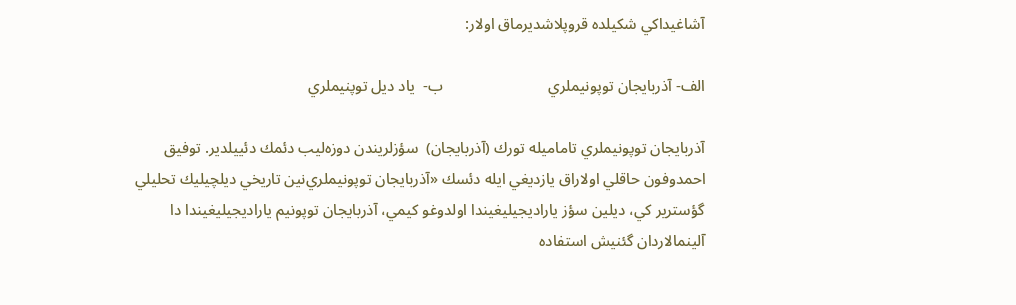آشاغيداكي شكيلده قروپلاشديرماق اولار:

الف- آذربايجان توپونيملري                           ب-  ياد ديل توپنيملري

آذربايجان توپونيملري تاماميله تورك (آذربايجان)  سؤزلريندن دوزه‌ليب دئمك دئييلدير. توفيق احمدوفون حاقلي اولاراق يازديغي ايله دئسك «آذربايجان توپونيملري‌نين تاريخي ديلچيليك تحليلي گؤسترير كي، ديلين سؤز ياراديجيليغيندا اولدوغو كيمي، آذربايجان توپونيم ياراديجيليغيندا دا آلينمالاردان گئنيش استفاده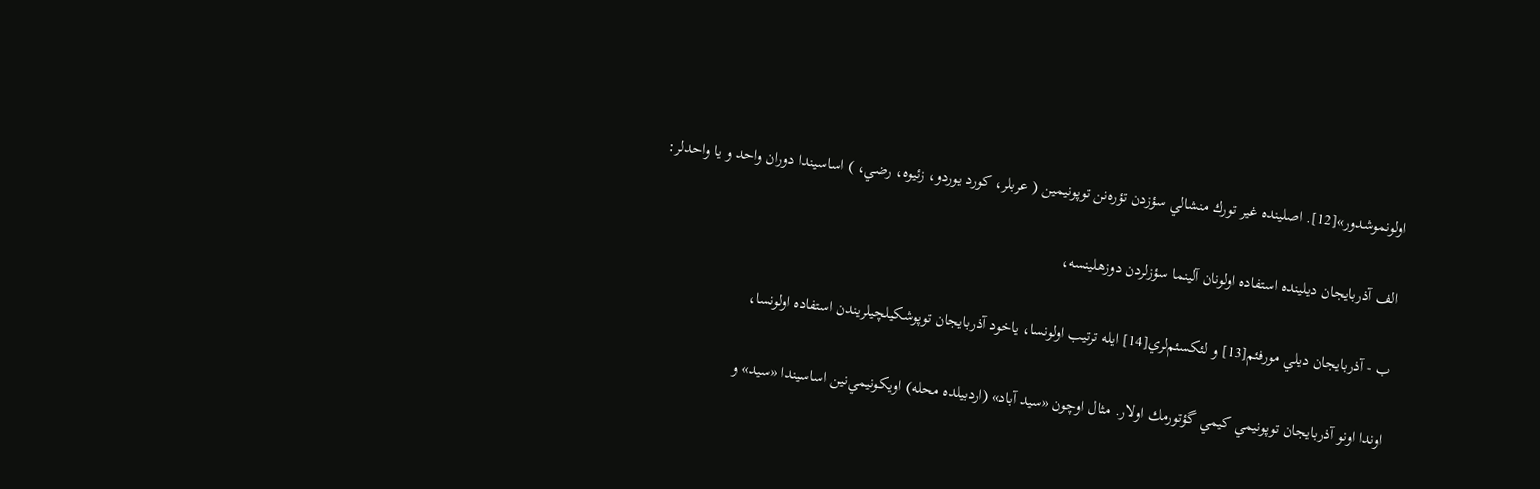اولونموشدور»[12]. اصلينده غير تورك منشالي سؤزدن تؤره‌نن توپونيمين ( عربلر، كورد يوردو، زئيوه، رضي، ) اساسيندا دوران واحد و يا واحدلر:

الف آذربايجان ديلينده استفاده اولونان آلينما سؤزلردن دوزهلینسه،

ب - آذربايجان ديلي مورفئم[13] و لئكسئم‌لري[14] ايله ترتيب اولونسا، ياخود آذربايجان توپوشکیلچیلریندن استفاده اولونسا،

اوندا اونو آذربايجان توپونيمي كيمي گؤتورمك اولار. مثال اوچون «سيد آباد» (اردبيلده محله) اويكونيمي‌نين اساسيندا «سيد» و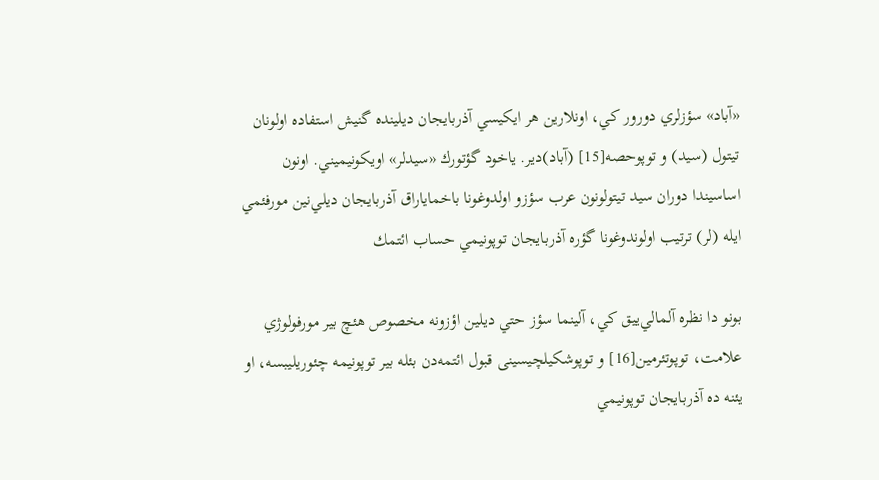«آباد» سؤزلري دورور كي، اونلارين هر ايكيسي آذربايجان ديلينده گنيش استفاده اولونان تيتول (سيد) و توپوحصه[15] (آباد)دير. ياخود گؤتورك «سيدلر» اويكونيميني. اونون اساسيندا دوران سيد تيتولونون عرب سؤزو اولدوغونا باخماياراق آذربايجان ديلي‌نين مورفئمي ايله (لر) ترتيب اولوندوغونا گؤره آذربايجان توپونيمي حساب ائتمك

بونو دا نظره آلمالي‌ييق كي، آلينما سؤز حتي ديلين اؤزونه مخصوص هئچ بير مورفولوژي علامت، توپوتئرمين[16] و توپوشکیلچیسینی قبول ائتمه‌دن بئله بير توپونيمه چئوريليبسه، او يئنه ده آذربايجان توپونيمي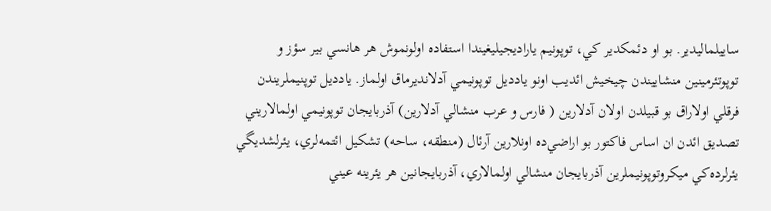ساييلماليدير. بو او دئمكدير كي، توپونيم ياراديجيليغيندا استفاده اولونموش هر هانسي بير سؤز و توپوتئرمينين منشاييندن چيخيش ائديب اونو يادديل توپونيمي آدلانديرماق اولماز. يادديل توپنيملريندن فرقلي اولاراق بو قبيلدن اولان آدلارين ( فارس و عرب منشالي آدلارين) آذربايجان توپونيمي اولمالاريني تصديق ائدن ان اساس فاكتور بو اراضي‌ده اونلارين آرئال (منطقه، ساحه) تشكيل ائتمه‌لري، يئرلشديگي يئرلرده‌كي ميكروتوپونيملرين آذربايجان منشالي اولمالاري، آذربايجانين هر يئرينه عيني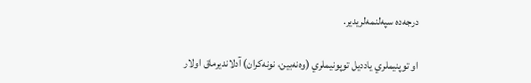درجه‌ده سپه‌لنمه‌لريدير.

او توپنيملري یادديل توپونيملري (وه‌نه‌بين، نونه‌كران) آدلانديرماق اولار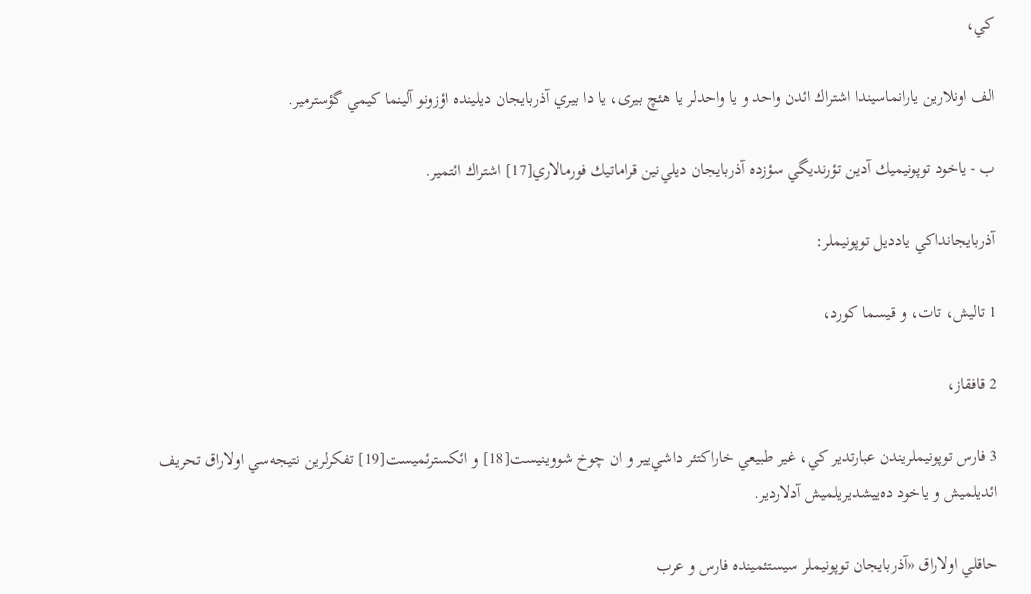كي،

الف اونلارين يارانماسيندا اشتراك ائدن واحد و يا واحدلر يا هئچ بيری، يا دا بيري آذربايجان ديلينده اؤزونو آلينما كيمي گؤسترمير.

ب - ياخود توپونيميك آدين تؤرنديگي سؤزده آذربايجان ديلي‌نين قراماتيك فورمالاري[17] اشتراك ائتمير.

آذربايجانداكي يادديل توپونيملر:

1 تاليش، تات، و قيسما كورد،

2 قافقاز،

3 فارس توپونيملريندن عبارتدير كي، غير طبيعي خاراكتئر داشي‌يير و ان چوخ شووينيست[18] و ائكسترئميست[19] تفكرلرين نتيجه‌سي اولاراق تحريف ائديلميش و ياخود ده‌ييشديريلميش آدلاردير.

حاقلي اولاراق «آذربايجان توپونيملر سيستئمينده فارس و عرب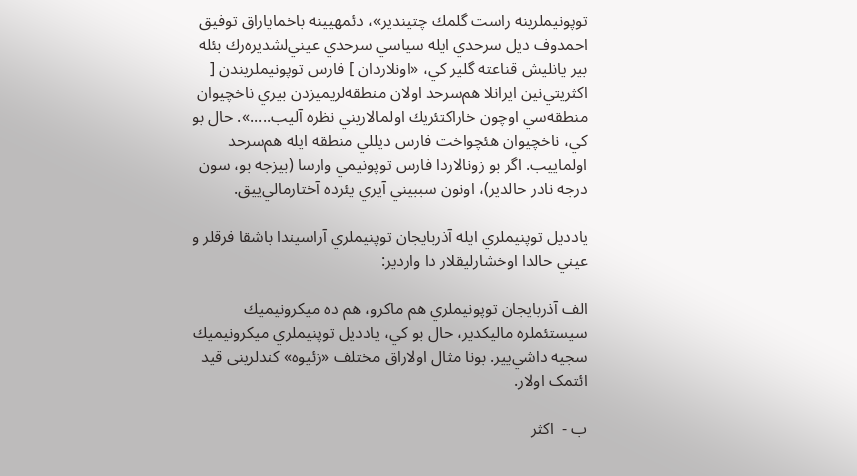توپونيملرينه راست گلمك چتيندير»، دئمهیینه باخمایاراق توفيق احمدوف ديل سرحدي ايله سياسي سرحدي عيني‌لشديره‌رك بئله بير يانليش قناعته گلير كي، «اونلاردان ] فارس توپونيملريندن [ اكثريتي‌نين ايرانلا هم‌سرحد اولان منطقه‌لريميزدن بيري ناخچيوان منطقه‌سي اوچون خاراكتئريك اولمالاريني نظره آليب.....». حال بو كي، ناخچيوان هئچواخت فارس ديللي منطقه ايله هم‌سرحد اولماييب. اگر بو زونالاردا فارس توپونيمي وارسا (بیزجه بو، سون درجه نادر حالدیر)، اونون سببيني آيري يئرده آختارمالي‌ييق.

يادديل توپنيملري ايله آذربايجان توپنيملري آراسيندا باشقا فرقلر و عيني حالدا اوخشارليقلار دا واردير:

الف آذربايجان توپونيملري هم ماكرو، هم ده ميكرونيميك سيستئملره ماليكدير، حال بو كي، يادديل توپنيملري ميكرونيميك سجيه داشي‌يير. بونا مثال اولاراق مختلف «زئیوه» کندلرینی قید ائتمک اولار.

ب -  اكثر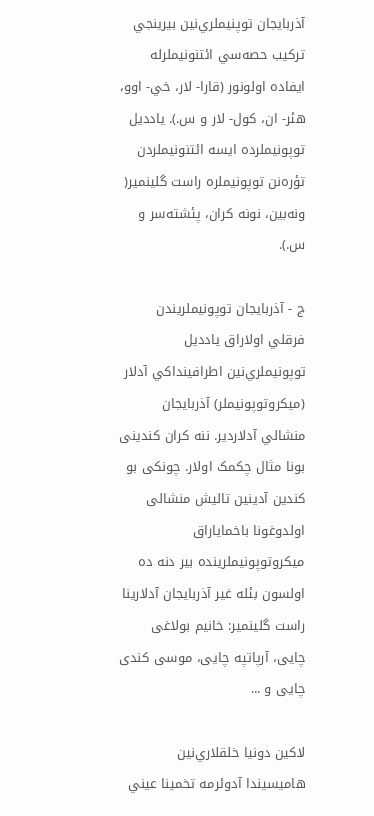آذربايجان توپنيملري‌نين بيرينجي تركيب حصه‌سي ائتنونيملرله ايفاده اولونور (قارا- لار، خي- اوو، هئر- ان، كول- لار و س.). يادديل توپونيملرده ايسه ائتنونيملردن تؤره‌نن توپونيملره راست گلينمير( ونه‌بين، نونه كران، پئشته‌سر و س.).

ج - آذربايجان توپونيملريندن فرقلي اولاراق يادديل توپونيملري‌نين اطرافينداكي آدلار (ميكروتوپونيملر) آذربايجان منشالي آدلاردير. ننه کران کندینی بونا مثال چکمک اولار. چونکی بو کندین آدینین تالیش منشالی اولدوغونا باخمایاراق میکروتوپونیملرینده بیر دنه ده اولسون بئله غیر آذربایجان آدلارینا راست گلینمیر: خانیم بولاغی چایی، آرپاتپه چایی، موسی کندی چایی و ...

لاكين دونيا خلقلاري‌نين هاميسيندا آدوئرمه تخمينا عيني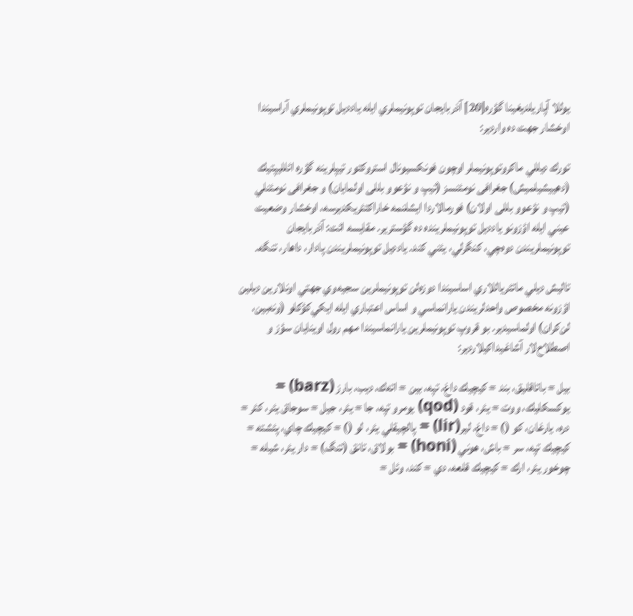يوللا آپاريلديغينا گؤره[20] آذربايجان توپونيملري ايله يادديل توپونيملري آراسيندا اوخشار جهت ده واردير:

تورك ديللي ماكروتوپونيملر اوچون فونکسيونال استروكتور تيپلرينه گؤره ائلليپتيك (دهییشیلمیش) جغرافی نومئنسز (تیپ و نؤعوو بللی اولمایان) و جغرافی نومئنلي (تیپ و نؤعوو بللی اولان) فورمالاردا ايشلنمه خاراكتئريكديرسه، اوخشار وضعيت عيني ايله اؤزونو يادديل توپونيملرينده ده گؤسترير. مقايسه ائت: آذربايجان توپونيملريندن دوه‌چي، كنگرلي، يئني كند. يادديل توپونيملريندن پادار، داهار، تنگه.

تاليش ديلي ماتئرياللاري اساسيندا دوزه‌لن توپونيملرين سجيه‌وي جهتي اونلارين ديلين اؤزونه مخصوص واحدلريندن يارانماسي و اساس اعتباري ايله ايكي‌كؤكلو (ونه‌بين، لن‌كران) اولماسيدير. بو قروپ توپونيملرين يارانماسيندا مهم رول اوينايان سؤز و اصطلاح‌لار آشاغيداكيلاردير:

بيل = باتاقليق، بند = كيچيك داغ، تپه، بين = اته‌ك، ديب، بارز (barz) = يوكسكليك، ووت = يئر، قود (qod) يومرو تپه، جا = يئر، جيل = سوجاق يئر، كئر = دره، يارغان، كو () = داغ، لير(lir) = پالچيقلي يئر، لو () = كيچيك چاي، پئشته = كيچيك تپه، سر = باش، هوني (honi) = بولاق، تانق (تنگ) = دار يئر، شيله = چوخور يئر، ارك = كيچيك قلعه، دي = كند، وئل =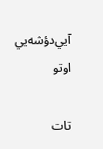آيي‌دؤشه‌يي اوتو

تات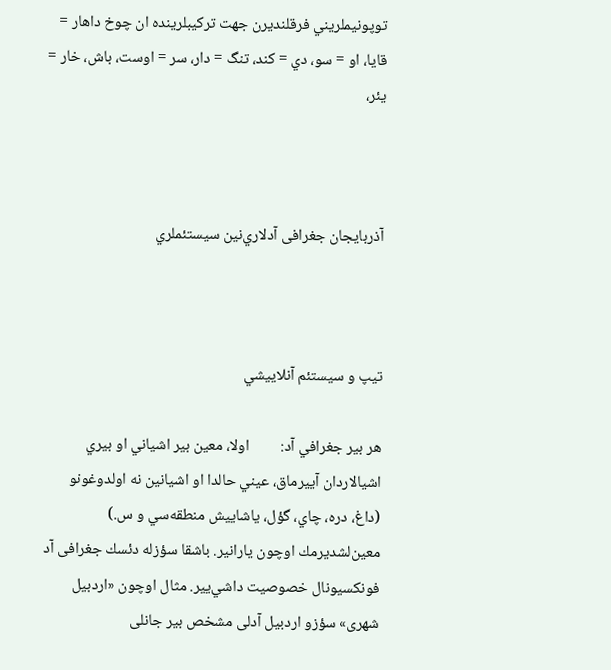توپونيملريني فرقلنديرن جهت تركيبلرينده ان چوخ داهار = قايا، او = سو، دي = كند، تنگ = دار، سر = اوست، باش، خار = يئر،



آذربايجان جغرافی آدلاري‌نين سيستئملري



تيپ و سيستئم آنلاييشي

هر بير جغرافي آد:         اولا، معين بير اشياني او بيري اشیالاردان آييرماق، عيني حالدا او اشيانين نه اولدوغونو (داغ، دره، چاي، گؤل، ياشاييش منطقه‌سي و س.) معين‌لشديرمك اوچون يارانير. باشقا سؤزله دئسك جغرافی آد فونكسيونال خصوصيت داشي‌يير. مثال اوچون «اردبیل شهری» سؤزو اردبیل آدلی مشخص بیر جانلی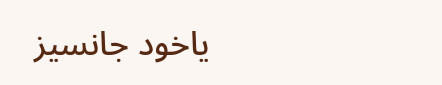یاخود جانسیز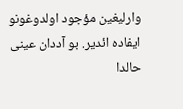وارلیغین مؤجود اولدوغونو ایفاده ائدیر. بو آددان عینی حالدا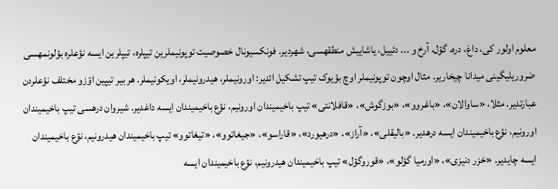معلوم اولور کی، داغ، دره، گؤل، آرخ و ... دئییل، یاشاییش منطقهسی، شهردیر. فونکسیونال خصوصیت توپونیملرین تیپلره، تیپلرین ایسه نؤعلره بؤلونمهسی ضروریلیگینی میدانا چیخاریر. مثال اوچون توپونیملر اوچ بؤیوک تیپ تشکیل ائدیر: اورونیملر، هیدرونیملر، اویکونیملر. هر بیر تیپین اؤزو مختلف نؤعلردن عبارتدیر. مثلا، «ساوالان»، «باغروو»، «بوزگوش»، «قافلانتی» تیپ باخیمیندان اورونیم، نؤع باخیمیندان ایسه داغدیر. شیروان درهسی تیپ باخیمیندان اورونیم، نؤع باخیمیندان ایسه درهدیر. «بالیقلی»، «آراز»، «درهیورد»، «قاراسو»، «جیغاتوو»، «تیغاتوو» تیپ باخیمیندان هیدرونیم، نؤع باخیمیندان ایسه چایدیر. «خزر دنیزی»، «اورمیا گؤلو»، «قوروگؤل» تیپ باخیمیندان هیدرونیم، نؤع باخیمیندان ایسه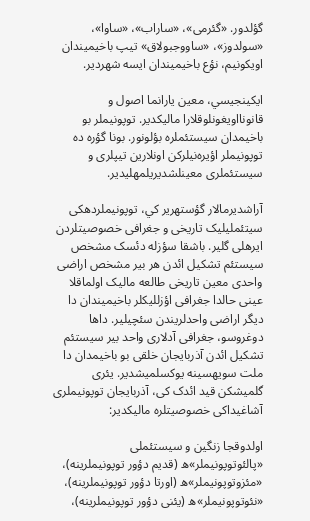گؤلدور. «گئرمی»، «ساراب»، «ساوا»، «سولدوز»، «ساووجبولاق» تیپ باخیمیندان اویکونیم، نؤع باخیمیندان ایسه شهردیر.

ايكينجيسي، معين يارانما اصول و قانونااويغونلوقلارا ماليكدير. توپونیملر بو باخیمدان سیستئملره بؤلونور. بونا گؤره ده توپونيملر اؤيره‌نیلركن اونلارین تيپلری و سيستئملری معینلشدیریلمهلیدیر.

آراشديرمالار گؤستهریر كي، توپونیملردهکی سیتئملیلیک تاریخی و جغرافی خصوصیتلردن ایرهلی گلیر. باشقا سؤزله دئسک مشخص سیستئم تشکیل ائدن هر بیر مشخص اراضی واحدی معین تاریخی طالعه مالیک اولماقلا عینی حالدا جغرافی اؤزللیکلر باخیمیندان دا دیگر اراضی واحدلریندن سئچیلیر. داها دوغروسو، جغرافی آدلاری واحد بیر سیستئم تشکیل ائدن آذربایجان خلقی بو باخیمدان دا ملت سویهسینه یوکسلمیشدیر. یئری گلمیشکن قید ائدک کی، آذربایجان توپونیملری آشاغیداکی خصوصیتلره مالیکدیر:

اولدوقجا زنگین و سیستئملی «پالئوتوپونیملر»ه (قدیم دؤور توپونیملرینه)، «مئزوتوپونیملر»ه (اورتا دؤور توپونیملرینه)، «نئوتوپونيملر»ه (یئنی دؤور توپونیملرینه)،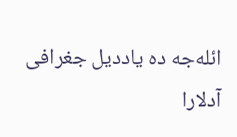ائله‌جه ده يادديل جغرافی آدلارا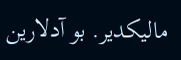مالیکدیر. بو آدلارين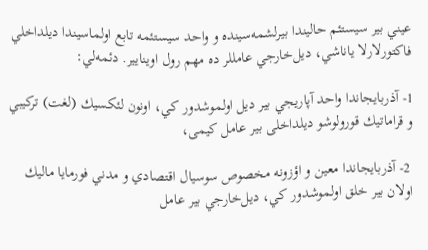عيني بير سيستئم حاليندا بيرلشمه‌سينده و واحد سيستئمه تابع اولماسيندا ديلداخلي فاكتورلارلا ياناشي، ديل‌خارجي عامللر ده مهم رول اوينايير. دئمه‌لي:

1- آذربايجاندا واحد آپاريجي بير ديل اولموشدور كي، اونون لئكسيك (لغت) تركيبي و قراماتيك قورولوشو دیلداخلی بیر عامل کیمی،

 2- آذربايجاندا معين و اؤزونه مخصوص سوسيال اقتصادي و مدني فورمايا ماليك اولان بير خلق اولموشدور كي، ديل‌خارجي بير عامل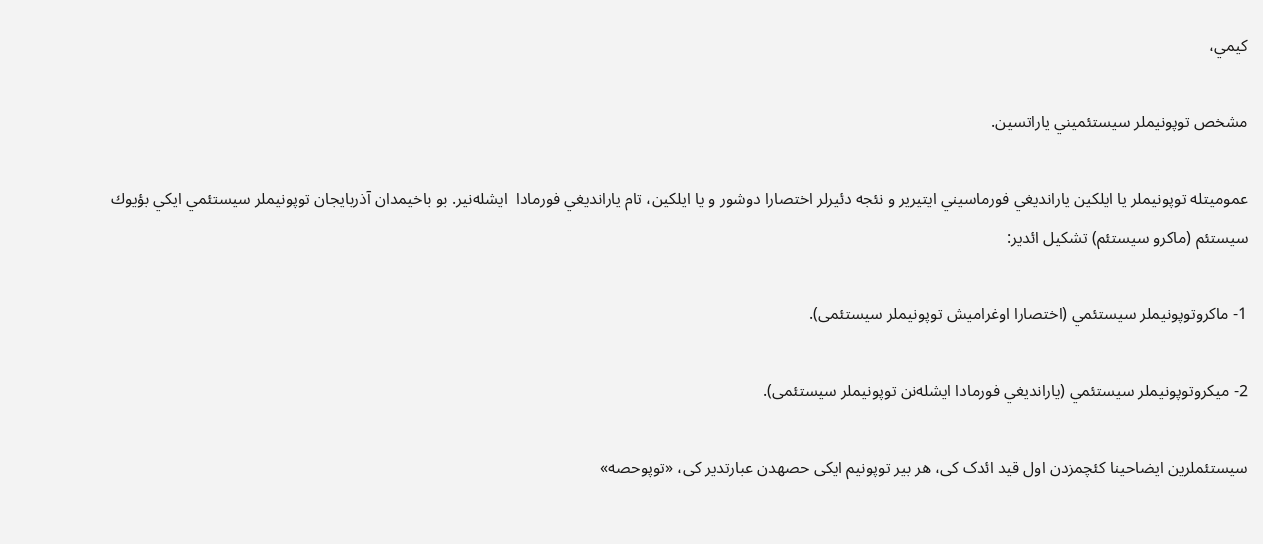كيمي،

مشخص توپونيملر سيستئميني ياراتسين.

عموميتله توپونيملر يا ايلكين يارانديغي فورماسيني ايتيرير و نئجه دئيرلر اختصارا دوشور و يا ايلكين، تام يارانديغي فورمادا  ايشله‌نير. بو باخيمدان آذربايجان توپونيملر سيستئمي ايكي بؤيوك سيستئم (ماكرو سيستئم) تشكيل ائدير:

1- ماكروتوپونيملر سيستئمي (اختصارا اوغراميش توپونیملر سیستئمی).

2- ميكروتوپونيملر سيستئمي (يارانديغي فورمادا ايشله‌نن توپونیملر سیستئمی).

سیستئملرین ایضاحینا کئچمزدن اول قید ائدک کی، هر بیر توپونیم ایکی حصهدن عبارتدیر کی، «توپوحصه»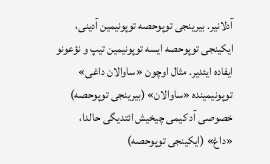آدلانیر. بیرینجی توپوحصه توپونیمین آدینی، ایکینجی توپوحصه ایسه توپونیمین تیپ و نؤعونو ایفاده ایئدیر. مثال اوچون «ساوالان داغی» توپونیمینده «ساوالان» (بیرینجی توپوحصه) خصوصی آد کیمی چیخیش ائتدیگی حالدا، «داغ» (ایکینجی توپوحصه)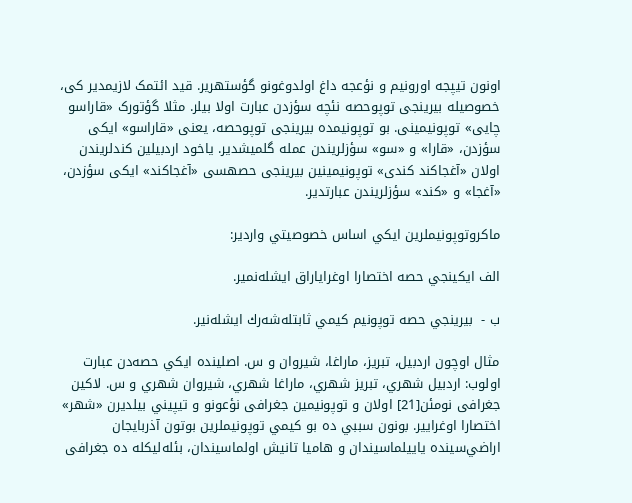اونون تیپجه اورونیم و نؤعجه داغ اولدوغونو گؤستهریر. قید ائتمک لازیمدیر کی، خصوصیله بیرینجی توپوحصه نئچه سؤزدن عبارت اولا بیلر. مثلا گؤتورک «قاراسو چایی» توپونیمینی. بو توپونیمده بیرینجی توپوحصه، یعنی «قاراسو» ایکی سؤزدن، «قارا» و «سو» سؤزلریندن عمله گلمیشدیر. یاخود اردبیلین کندلریندن اولان «آغجاکند کندی» توپونیمینین بیرینجی حصهسی «آغجاکند» ایکی سؤزدن، «آغجا» و «کند» سؤزلریندن عبارتدیر.

ماكروتوپونيملرين ايكي اساس خصوصيتي واردير:

الف ايكينجي حصه اختصارا اوغراياراق ايشله‌نمير.

ب -  بيرينجي حصه توپونيم كيمي ثابتله‌شه‌رك ايشله‌نير.

مثال اوچون اردبيل، تبريز، ماراغا، شيروان و س. اصلينده ايكي حصه‌دن عبارت اولوب: اردبيل شهري، تبريز شهري، ماراغا شهري، شيروان شهري و س. لاكين جغرافی نومئن[21] اولان و توپونيمين جغرافی نؤعونو و تيپيني بيلديرن «شهر» اختصارا اوغرايير. بونون سببي ده بو كيمي توپونيملرين بوتون آذربايجان اراضي‌سينده ياييلماسیندان و هاميا تانيش اولماسیندان، بئله‌ليكله ده جغرافی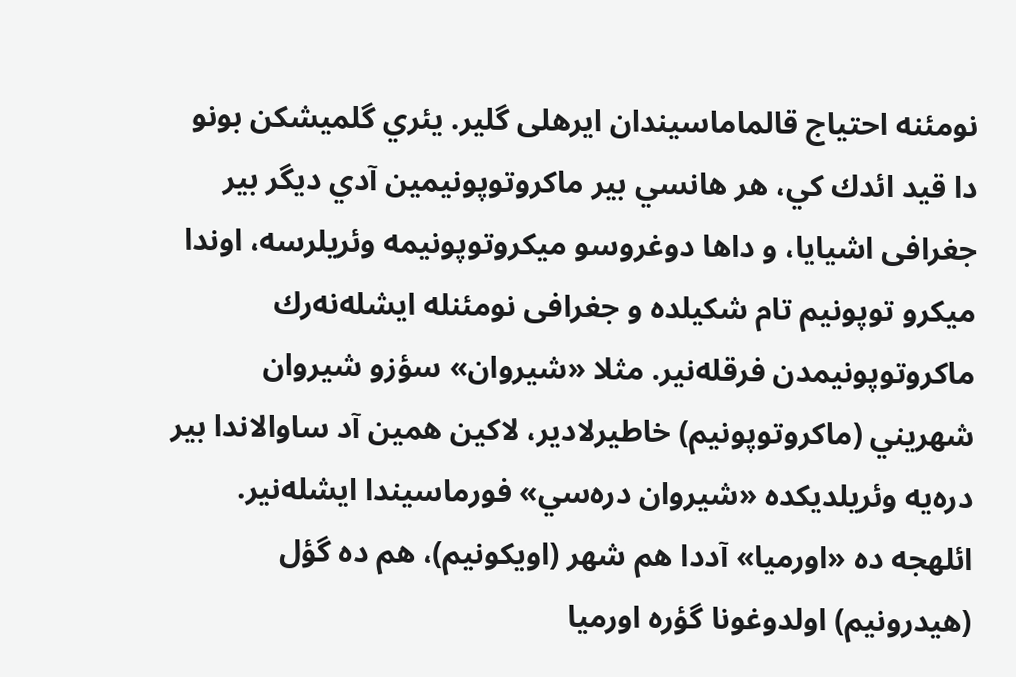نومئنه احتياج قالماماسیندان ایرهلی گلیر. يئري گلميشكن بونو دا قيد ائدك كي، هر هانسي بير ماكروتوپونيمين آدي ديگر بير جغرافی اشيايا، و داها دوغروسو ميكروتوپونيمه وئريلرسه، اوندا ميكرو توپونيم تام شكيلده و جغرافی نومئنله ايشله‌نه‌رك ماكروتوپونيمدن فرقله‌نير. مثلا «شيروان» سؤزو شيروان شهريني (ماكروتوپونيم) خاطيرلادير، لاكين همين آد ساوالاندا بير دره‌يه وئريلديكده «شيروان دره‌سي» فورماسيندا ايشله‌نير. ائلهجه ده «اورمیا» آددا هم شهر (اویکونیم)، هم ده گؤل (هیدرونیم) اولدوغونا گؤره اورمیا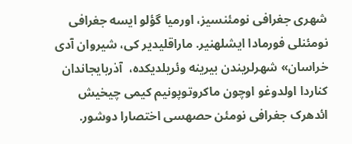شهری جغرافی نومئنسیز، اورمیا گؤلو ایسه جغرافی نومئنلی فورمادا ایشلهنیر. ماراقلیدیر کی، شیروان آدی خراسان» شهرلریندن بیرینه وئریلدیکده،  آذربایجاندان کناردا اولدوغو اوچون ماکروتوپونیم کیمی چیخیش ائدهرک جغرافی نومئن حصهسی اختصارا دوشور.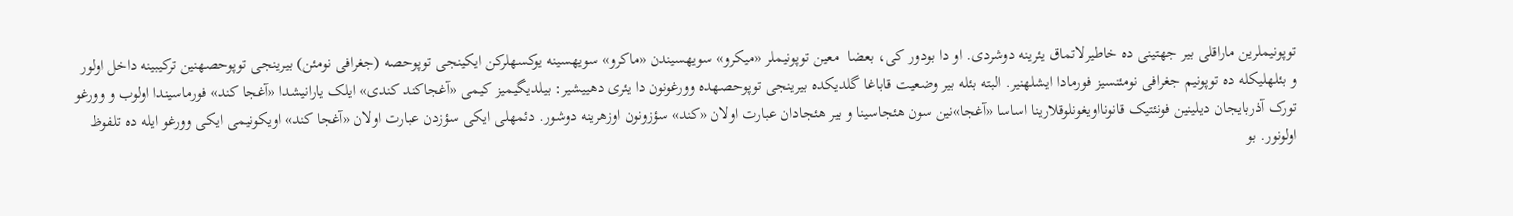توپونیملرین ماراقلی بیر جهتینی ده خاطیرلاتماق یئرینه دوشردی. او دا بودور کی، بعضا  معین توپونیملر «میکرو» سویهسیندن «ماکرو» سویهسینه یوکسهلرکن ایکینجی توپوحصه (جغرافی نومئن) بیرینجی توپوحصهنین ترکیبینه داخل اولور و بئلهلیکله ده توپونیم جغرافی نومئنسیز فورمادا ایشلهنیر. البته بئله بیر وضعیت قاباغا گلدیکده بیرینجی توپوحصهده وورغونون دا یئری دهییشیر: بیلدیگیمیز کیمی «آغجاکند کندی» ایلک یارانیشدا «آغجا کند» فورماسیندا اولوب و وورغو تورک آذربایجان دیلینین فونئتیک قانونااویغونلوقلارینا اساسا «آغجا»نین سون هئجاسینا و بیر هئجادان عبارت اولان «کند» سؤزونون اوزهرینه دوشور. دئمهلی ایکی سؤزدن عبارت اولان «آغجا کند» اویکونیمی ایکی وورغو ایله ده تلفوظ اولونور. بو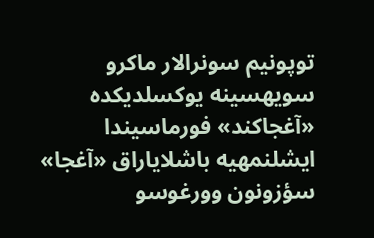توپونیم سونرالار ماکرو سویهسینه یوکسلدیکده «آغجاکند» فورماسیندا ایشلنمهیه باشلایاراق «آغجا» سؤزونون وورغوسو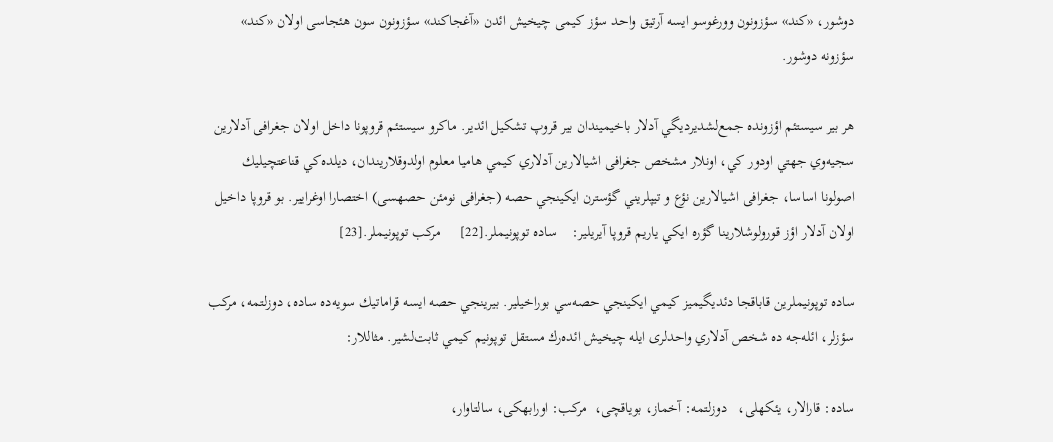دوشور، «کند» سؤزونون وورغوسو ایسه آرتیق واحد سؤز کیمی چیخیش ائدن «آغجاکند» سؤزونون سون هئجاسی اولان «کند» سؤزونه دوشور.

هر بير سيستئم اؤزونده جمع‌لشديرديگي آدلار باخيميندان بير قروپ تشكيل ائدير. ماكرو سيستئم قروپونا داخل اولان جغرافی آدلارين سجيه‌وي جهتي اودور كي، اونلار مشخص جغرافی اشيالارين آدلاري كيمي هاميا معلوم اولدوقلاريندان، ديلده‌كي قناعتچيليك اصولونا اساسا، جغرافی اشيالارين نؤع و تيپلريني گؤسترن ايكينجي حصه (جغرافی نومئن حصهسی) اختصارا اوغرايير. بو قروپا داخيل اولان آدلار اؤز قورولوشلارینا گؤره ايكي ياريم قروپا آيريلير:    ساده توپونيملر.[22]     مركب توپونيملر.[23]

ساده توپونيملرين قاباقجا دئديگيميز كيمي ايكينجي حصه‌سي بوراخيلير. بيرينجي حصه ايسه قراماتيك سويه‌ده ساده، دوزلتمه، مركب سؤزلر، ائله‌جه ده شخص آدلاري واحدلری ایله چيخيش ائده‌رك مستقل توپونيم كيمي ثابت‌لشير. مثاللار:

ساده: قارالار، یئکهلی،   دوزلتمه: آخماز، بویاقچی،  مرکب: اورابهکی، سالتاوار،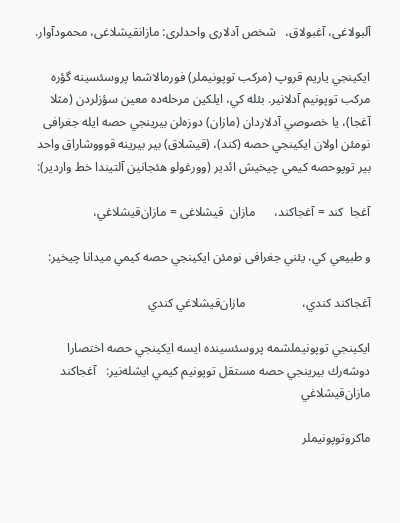آلبولاغی، آغبولاق،   شخص آدلاری واحدلری: مازانقیشلاغی، محمودآوار.

ايكينجي ياريم قروپ (مركب توپونيملر) فورمالاشما پروسئسينه گؤره مركب توپونيم آدلانير. بئله كي، ايلكين مرحله‌ده معين سؤزلردن (مثلا آغجا)، يا خصوصي آدلاردان (مازان) دوزه‌لن بيرينجي حصه ايله جغرافی نومئن اولان ايكينجي حصه (كند)، (قيشلاق) بير بيرينه قوووشاراق واحد بير توپوحصه كيمي چيخيش ائدير (وورغولو هئجانین آلتیندا خط واردیر):

آغجا  كند = آغجاكند،      مازان  قيشلاغی = مازان‌قيشلاغي،

و طبيعي كي، يئني جغرافی نومئن ايكينجي حصه كيمي ميدانا چيخير:

آغجاكند كندي،                  مازان‌قيشلاغي كندي

ايكينجي توپونيملشمه پروسئسينده ايسه ايکینجي حصه اختصارا دوشه‌رك بيرينجي حصه مستقل توپونيم كيمي ايشله‌نير:   آغجاكند       مازان‌قيشلاغي

ماكروتوپونيملر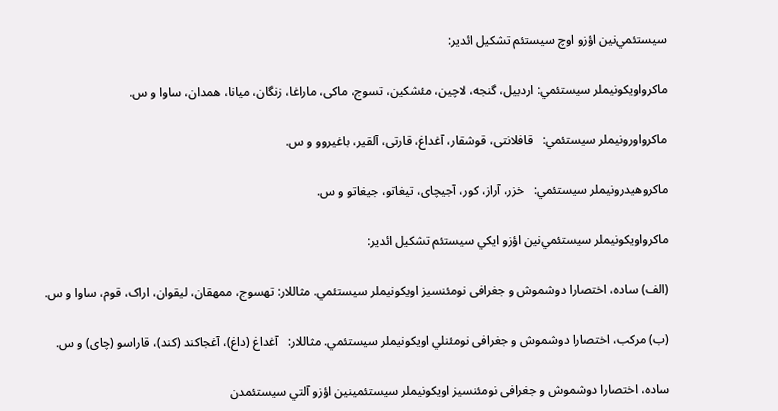سيستئمي‌نين اؤزو اوچ سيستئم تشكيل ائدير:

ماكرواويكونيملر سيستئمي: اردبیل، گنجه، لاچین، مئشکین، تسوج، ماکی، ماراغا، زنگان، میانا، همدان، ساوا و س.

ماكرواورونيملر سيستئمي:   قافلانتی، قوشقار، آغداغ، قارتی، آلقیر، باغیروو و س.

ماكروهيدرونيملر سيستئمي:   خزر، آراز، کور، آجیچای، تیغاتو، جیغاتو و س.

ماكرواويكونيملر سيستئمي‌نين اؤزو ايكي سيستئم تشكيل ائدير:

(الف) ساده، اختصارا دوشموش و جغرافی نومئنسيز اويكونيملر سيستئمي. مثاللار: تهسوج، ممهقان، لیقوان، اراک، قوم، ساوا و س.

(ب) مركب، اختصارا دوشموش و جغرافی نومئنلي اويكونيملر سيستئمي. مثاللار:   آغداغ (داغ)، آغجاکند (کند)، قاراسو (چای) و س.

ساده، اختصارا دوشموش و جغرافی نومئنسيز اويكونيملر سيستئمينین اؤزو آلتي سيستئمدن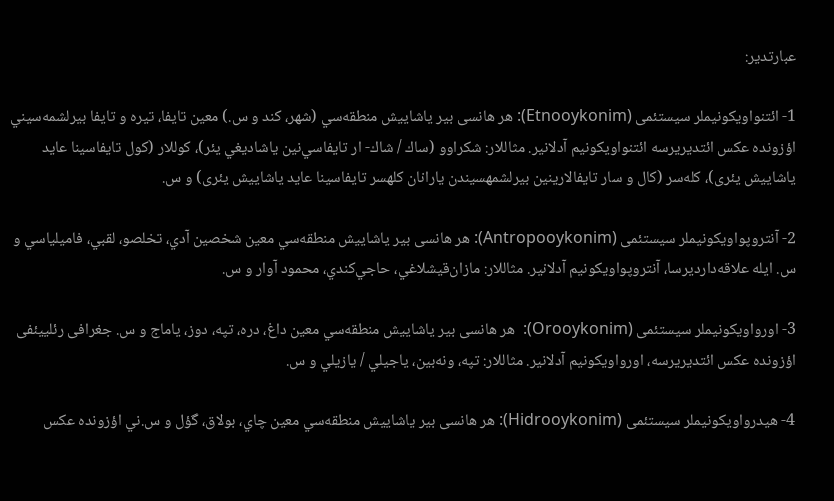عبارتدير:

1- ائتنواویکونیملر سیستئمی (Etnooykonim): هر هانسی بير ياشاييش منطقه‌سي (شهر، كند و س.) معين تايفا، تیره و تايفا بيرلشمه‌سيني  اؤزونده عكس ائتديريرسه ائتنواويكونيم آدلانير. مثاللار: شكراوو (ساك / شاك- ار تايفاسي‌نين ياشاديغي يئر)، كوللار (كول تايفاسينا عايد یاشاییش یئری)، كله‌سر (كال و سار تايفالارينین بیرلشمهسیندن یارانان کلهسر تایفاسینا عايد یاشاییش یئری) و س.

2- آنتروپواویکونیملر سیستئمی (Antropooykonim): هر هانسی بير ياشاييش منطقه‌سي معين شخصين آدي، تخلصو، لقبي، فاميلياسي و س. ايله علاقه‌دارديرسا، آنتروپواويكونيم آدلانير. مثاللار: مازان‌قيشلاغي، حاجي‌كندي، محمود آوار و س.

3- اورواویکونیملر سیستئمی (Orooykonim):  هر هانسی بير ياشاييش منطقه‌سي معين داغ، دره، تپه، دوز، ياماج و س. جغرافی رئلییئفی اؤزونده عكس ائتديريرسه، اورواويكونيم آدلانير. مثاللار: تپه، ونه‌بين، ياجيلي / يازيلي و س.

4- هیدرواویکونیملر سیستئمی (Hidrooykonim): هر هانسی بير ياشاييش منطقه‌سي معين چاي، بولاق، گؤل و س.ني اؤزونده عكس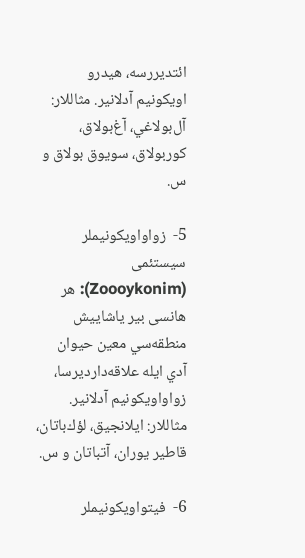ائتديررسه، هيدرو اويكونيم آدلانير. مثاللار: آل‌بولاغي، آغ‌بولاق، کوربولاق، سویوق بولاق و س.

5-  زواواویکونیملر سیستئمی (Zoooykonim): هر هانسی بير ياشاييش منطقه‌سي معين حيوان آدي ايله علاقه‌دارديرسا، زواواويكونيم آدلانير. مثاللار: ايلانجيق، لؤك‌باتان، قاطیر یوران، آتباتان و س.

6-  فیتواویکونیملر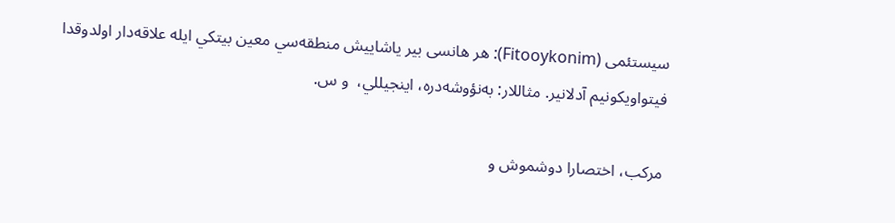سیستئمی (Fitooykonim): هر هانسی بير ياشاييش منطقه‌سي معين بيتكي ايله علاقه‌دار اولدوقدا فيتواويكونيم آدلانير. مثاللار: به‌نؤوشه‌دره، اينجيللي،  و س.

مركب، اختصارا دوشموش و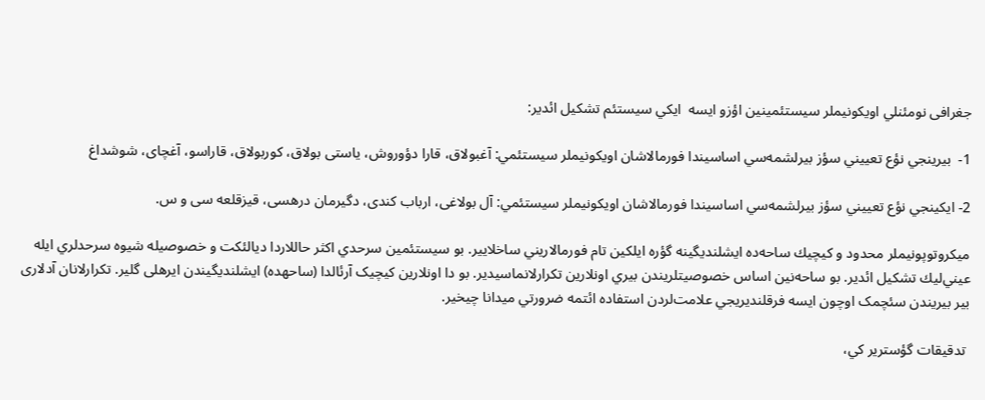جغرافی نومئنلي اويكونيملر سيستئمينین اؤزو ایسه  ايكي سيستئم تشكيل ائدير:

1-  بيرينجي نؤع تعييني سؤز بيرلشمه‌سي اساسيندا فورمالاشان اويكونيملر سيستئمي: آغبولاق، قارا دؤوروش، یاستی بولاق، کوربولاق، قاراسو، آغچای، شوشداغ

2- ايكينجي نؤع تعييني سؤز بيرلشمه‌سي اساسيندا فورمالاشان اويكونيملر سيستئمي: آل بولاغی، ارباب کندی، دگیرمان درهسی، قیزقلعه سی و س.

ميكروتوپونيملر محدود و كيچيك ساحه‌ده ايشلنديگينه گؤره ايلكين تام فورمالاريني ساخلايير. بو سيستئمين سرحدي اكثر حاللاردا ديالئكت و خصوصيله شيوه سرحدلري ايله عيني‌ليك تشكيل ائدير. بو ساحه‌نين اساس خصوصيتلريندن بيري اونلارين تكرارلانماسيدير. بو دا اونلارین کیچیک آرئالدا (ساحهده) ایشلندیگیندن ایرهلی گلیر. تکرارلانان آدلاری بیر بیریندن سئچمک اوچون ایسه فرقلنديريجي علامت‌لردن استفاده ائتمه ضرورتي ميدانا چيخير.

 تدقيقات گؤسترير كي،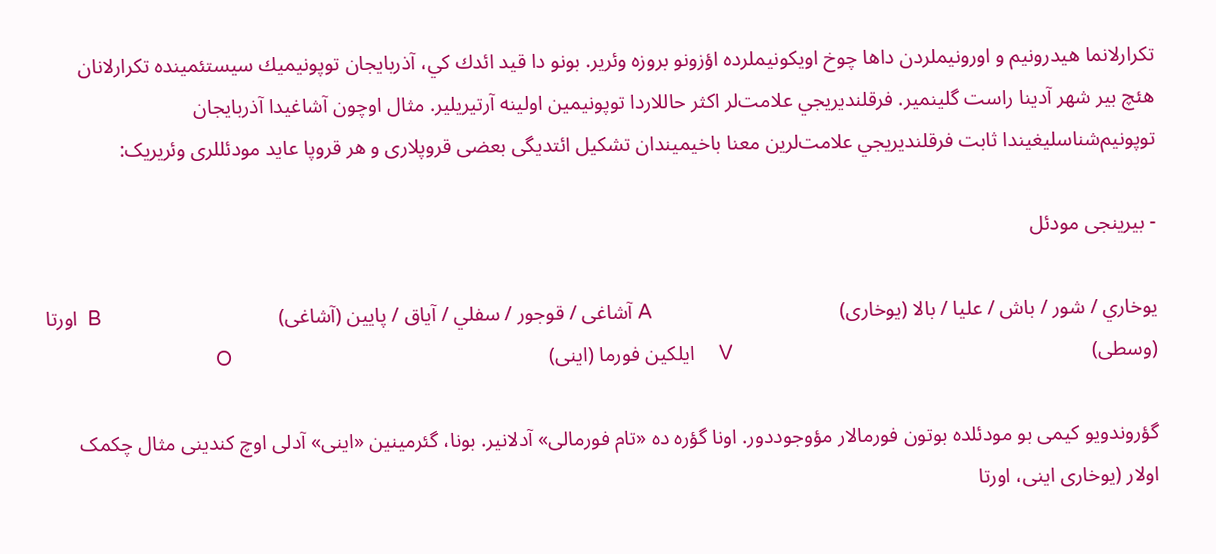تكرارلانما هيدرونيم و اورونيملردن داها چوخ اويكونيملرده اؤزونو بروزه وئرير. بونو دا قيد ائدك كي، آذربايجان توپونيميك سيستئمينده تكرارلانان هئچ بير شهر آدينا راست گلينمير. فرقلنديريجي علامت‌لر اكثر حاللاردا توپونیمين اولينه آرتيريلير. مثال اوچون آشاغیدا آذربايجان توپونيم‌شناسليغيندا ثابت فرقلنديريجي علامت‌لرين معنا باخيميندان تشکیل ائتدیگی بعضی قروپلاری و هر قروپا عاید مودئللری وئریریک:

- بیرینجی مودئل

يوخاري / شور / باش / عليا / بالا (یوخاری)                                    A آشاغی / قوجور / سفلي / آياق / پايين (آشاغی)                                  B  اورتا (وسطی)                                                                     V     ايلكين فورما (اینی)                                                             O

گؤروندویو کیمی بو مودئلده بوتون فورمالار مؤوجوددور. اونا گؤره ده «تام فورمالی» آدلانیر. بونا، گئرمینین «اینی» آدلی اوچ کندینی مثال چکمک اولار (یوخاری اینی، اورتا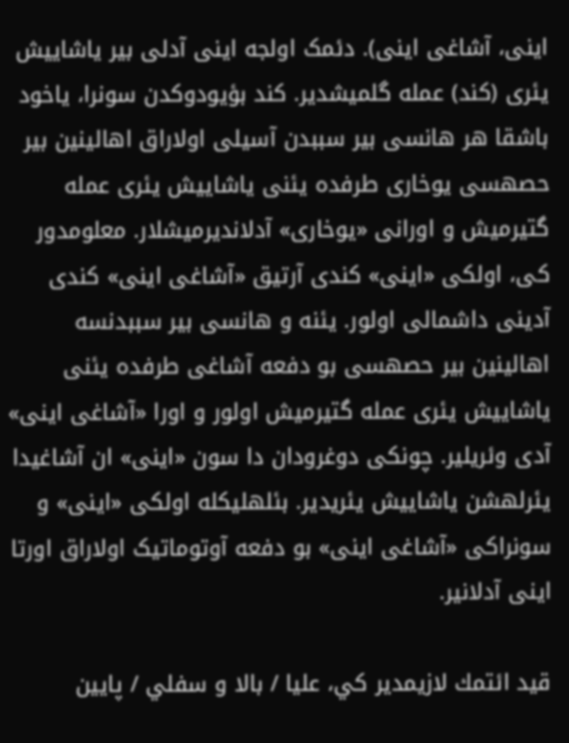اینی، آشاغی اینی). دئمک اولجه اینی آدلی بیر یاشاییش یئری (کند) عمله گلمیشدیر. کند بؤیودوکدن سونرا، یاخود باشقا هر هانسی بیر سببدن آسیلی اولاراق اهالینین بیر حصهسی یوخاری طرفده یئنی یاشاییش یئری عمله گتیرمیش و اورانی «یوخاری» آدلاندیرمیشلار. معلومدور کی، اولکی «اینی» کندی آرتیق «آشاغی اینی» کندی آدینی داشمالی اولور. یئنه و هانسی بیر سببدنسه اهالینین بیر حصهسی بو دفعه آشاغی طرفده یئنی یاشاییش یئری عمله گتیرمیش اولور و اورا «آشاغی اینی» آدی وئریلیر. چونکی دوغرودان دا سون «اینی» ان آشاغیدا یئرلهشن یاشاییش یئریدیر. بئلهلیکله اولکی «اینی» و سونراکی «آشاغی اینی» بو دفعه آوتوماتیک اولاراق اورتا اینی آدلانیر.

قيد ائتمك لازيمدير كي، عليا / بالا و سفلي / پايين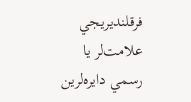فرقلنديريجي علامت‌لر يا رسمي دايره‌لرين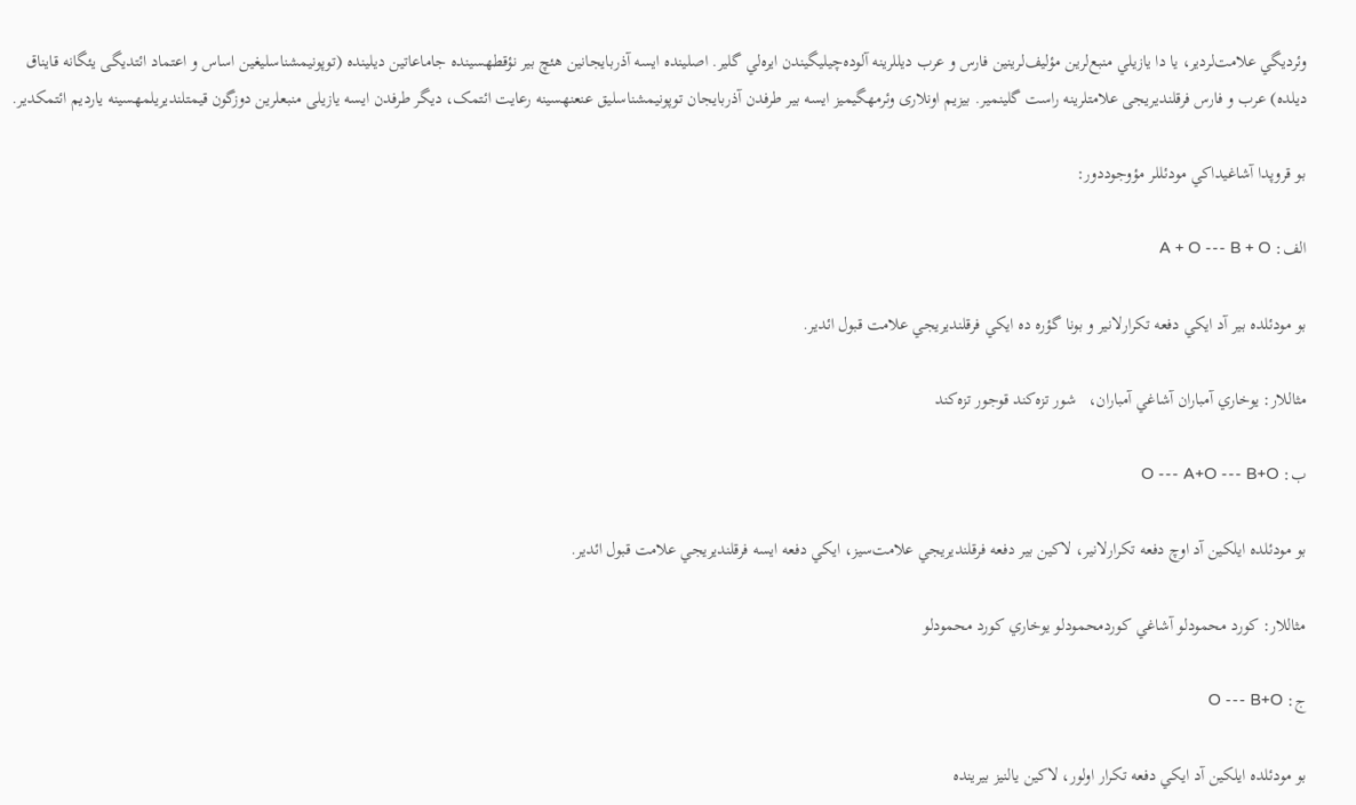وئرديگي علامت‌لردير، يا دا يازيلي منبع‌لرين مؤلیف‌لرينين فارس و عرب ديللرينه آلوده‌چيليگيندن ايره‌لي گلير. اصلینده ایسه آذربایجانین هئچ بیر نؤقطهسینده جاماعاتین دیلینده (توپونیمشناسلیغین اساس و اعتماد ائتدیگی یئگانه قایناق دیلده) عرب و فارس فرقلندیریجی علامتلرینه راست گلینمیر. بیزیم اونلاری وئرمهگیمیز ایسه بیر طرفدن آذربایجان توپونیمشناسلیق عنعنهسینه رعایت ائتمک، دیگر طرفدن ایسه یازیلی منبعلرین دوزگون قیمتلندیریلمهسینه یاردیم ائتمکدیر.

بو قروپدا آشاغيداكي مودئللر مؤوجوددور:

الف: A + O --- B + O

بو مودئلده بير آد ايكي دفعه تكرارلانير و بونا گؤره ده ايكي فرقلنديريجي علامت قبول ائدير.

مثاللار: يوخاري آمباران آشاغي آمباران،   شور تزه‌كند قوجور تزه‌كند

ب: O --- A+O --- B+O

بو مودئلده ايلكين آد اوچ دفعه تكرارلانير، لاكين بير دفعه فرقلنديريجي علامت‌سيز، ايكي دفعه ايسه فرقلنديريجي علامت قبول ائدير.

مثاللار: كورد محمودلو آشاغي كوردمحمودلو يوخاري كورد محمودلو

ج: O --- B+O

بو مودئلده ايلكين آد ايكي دفعه تكرار اولور، لاكين يالنيز بيرينده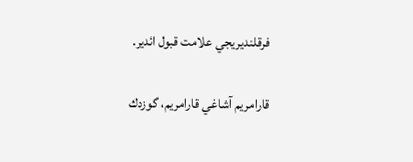فرقلنديريجي علامت قبول ائدير.

قارامريم آشاغي قارامريم، گوزدك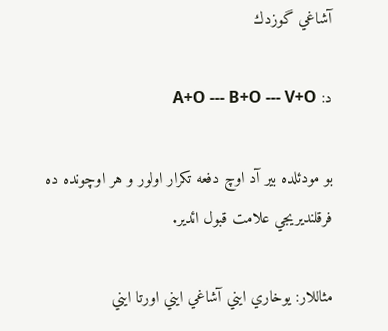آشاغي گوزدك

د: A+O --- B+O --- V+O

بو مودئلده بير آد اوچ دفعه تكرار اولور و هر اوچونده ده فرقلنديريجي علامت قبول ائدير.

مثاللار: يوخاري ايني آشاغي ايني اورتا ايني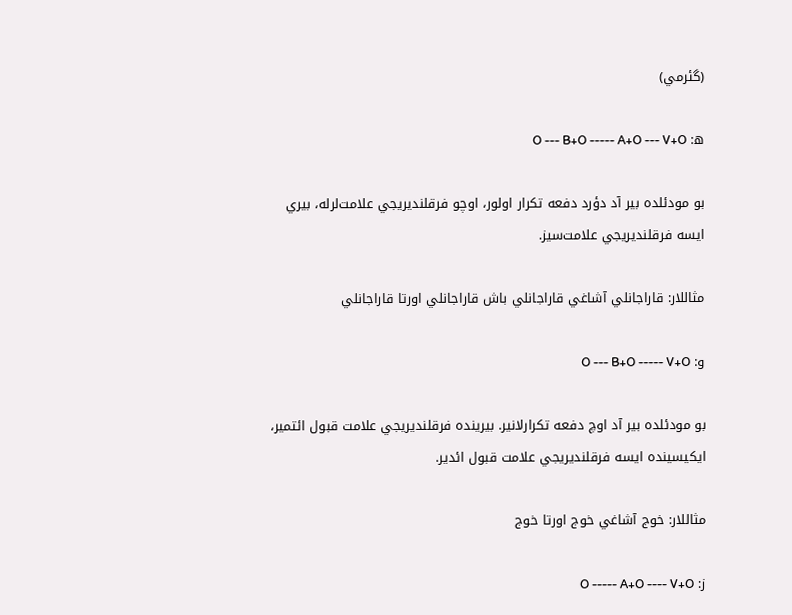(گئرمي)

ه: O --- B+O ----- A+O --- V+O

بو مودئلده بير آد دؤرد دفعه تكرار اولور، اوچو فرقلنديريجي علامت‌لرله، بيري ايسه فرقلنديريجي علامت‌سيز.

مثاللار: قاراجانلي آشاغي قاراجانلي باش قاراجانلي اورتا قاراجانلي

و: O --- B+O ----- V+O

بو مودئلده بير آد اوچ دفعه تكرارلانير. بيرينده فرقلنديريجي علامت قبول ائتمير، ايكيسينده ايسه فرقلنديريجي علامت قبول ائدير.

مثاللار: خوج آشاغي خوج اورتا خوج

ز: O ----- A+O ---- V+O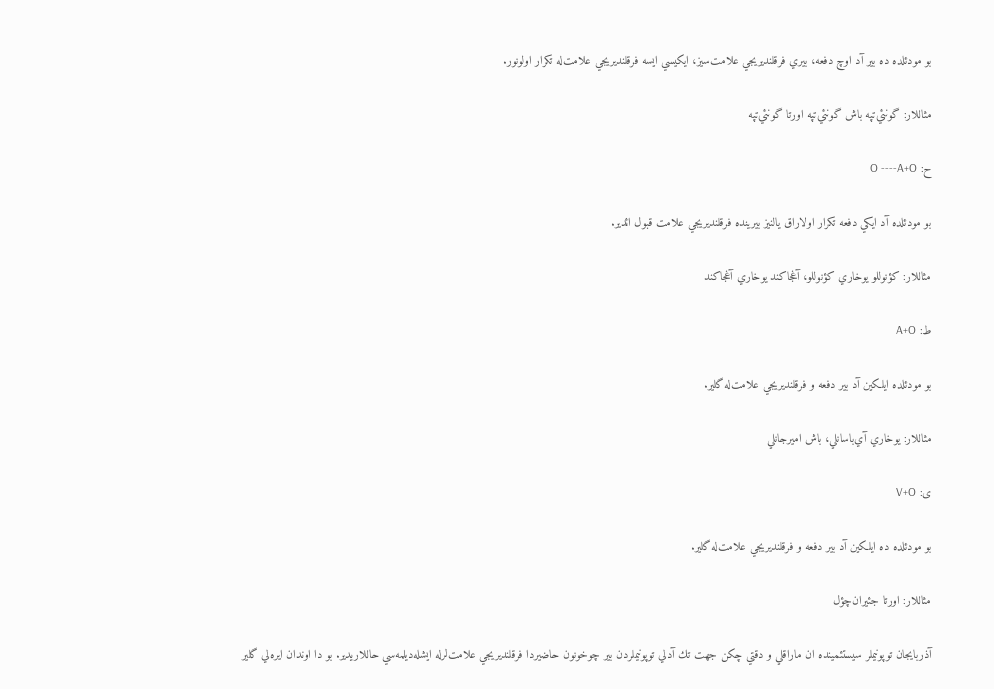بو مودئلده ده بير آد اوچ دفعه، بيري فرقلنديريجي علامت‌سيز، ايكيسي ايسه فرقلنديريجي علامت‌له تكرار اولونور.

مثاللار: گونئي‌تپه باش گونئي‌تپه اورتا گونئي‌تپه

ح: O ----A+O

بو مودئلده آد ايكي دفعه تكرار اولاراق يالنيز بيرينده فرقلنديريجي علامت قبول ائدير.

مثاللار: كؤنوللو يوخاري كؤنوللو، آغجاكند يوخاري آغجاكند

ط: A+O

بو مودئلده ايلكين آد بير دفعه و فرقلنديريجي علامت‌له گلير.

مثاللار: يوخاري آي‌باسانلي، باش اميرجانلي

ی: V+O

بو مودئلده ده ايلكين آد بير دفعه و فرقلنديريجي علامت‌له گلير.

مثاللار: اورتا جئيران‌چؤل

آذربايجان توپونيملر سيستئمينده ان ماراقلي و دقتي چكن جهت تك آدلي توپونيملردن بير چوخونون حاضيردا فرقلنديريجي علامت‌لرله ايشله‌ديلمه‌سي حاللاريدير. بو دا اوندان ايره‌لي گلير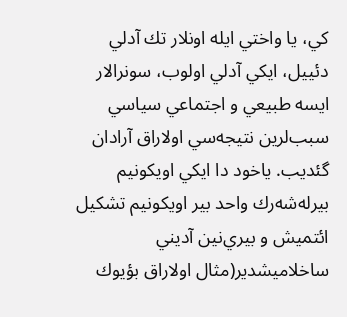كي، يا واختي ايله اونلار تك آدلي دئييل، ايكي آدلي اولوب، سونرالار ايسه طبيعي و اجتماعي سياسي سبب‌لرين نتيجه‌سي اولاراق آرادان گئديب. ياخود دا ايكي اويكونيم بيرله‌شه‌رك واحد بير اويكونيم تشكيل ائتمیش و بيري‌نين آديني ساخلاميشدير(مثال اولاراق بؤيوك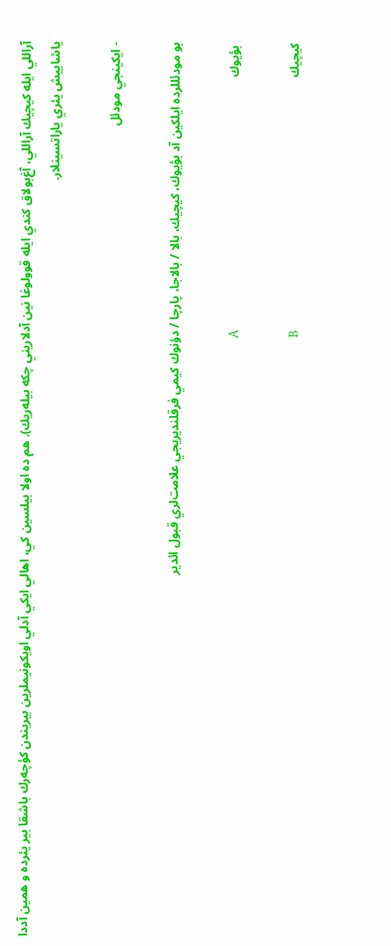آراللي ايله كيچيك آراللي، آغ‌بولاق كندي ايله قوولوغا نين آدلاريني چكه بيله‌ريك). هم ده اولا بيلسين كي، اهالي ايكي آدلي اويكونيملرين بيريندن كؤچه‌رك باشقا بير يئرده و همين آددا ياشاييش يئري ياراتسینلار.

- ايكينجي مودئل

بو مودئللرده ايلكين آد بؤيوك، كيچيك، بالا / بالاجا، پارچا / دؤنوك كيمي فرقلنديريجي علامت‌لري قبول ائدير

 بؤيوك                                                                                 A

كيچيك                                                                                 B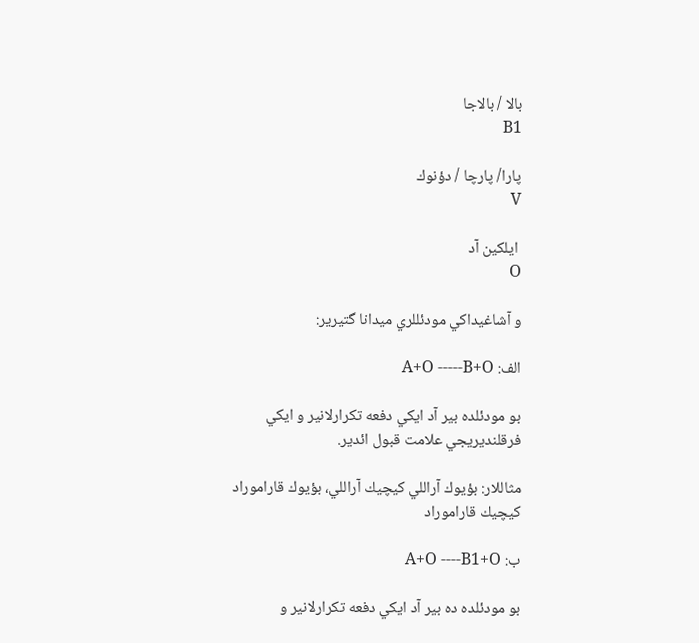بالا / بالاجا                                                                           B1

پارا/ پارچا / دؤنوك                                                                  V

 ايلكين آد                                                                              O

و آشاغيداكي مودئللري ميدانا گتيرير:

الف: A+O -----B+O

بو مودئلده بير آد ايكي دفعه تكرارلانير و ايكي فرقلنديريجي علامت قبول ائدير.

مثاللار: بؤيوك آراللي كيچيك آراللي، بؤيوك قاراموراد كيچيك قاراموراد

ب: A+O ----B1+O

بو مودئلده ده بير آد ايكي دفعه تكرارلانير و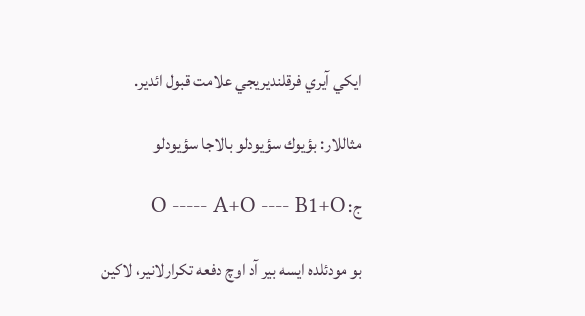ايكي آيري فرقلنديريجي علامت قبول ائدير.

مثاللار: بؤيوك سؤيودلو بالاجا سؤيودلو

ج: O ----- A+O ---- B1+O

بو مودئلده ايسه بير آد اوچ دفعه تكرارلانير، لاكين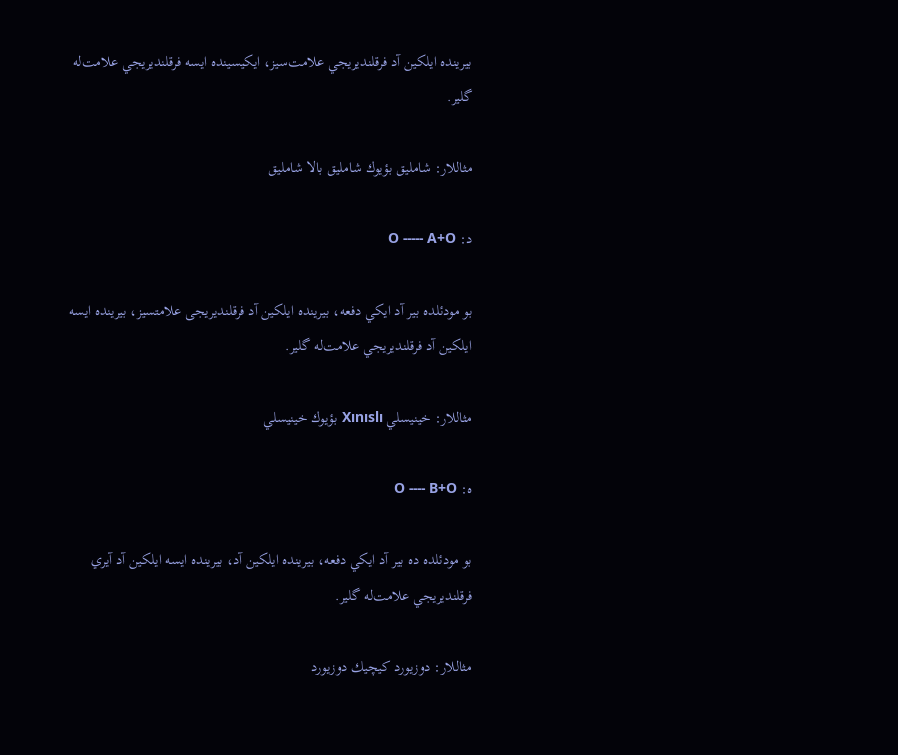بيرينده ايلكين آد فرقلنديريجي علامت‌سيز، ايكيسينده ايسه فرقلنديريجي علامت‌له گلير.

مثاللار: شامليق بؤيوك شامليق بالا شامليق

د: O ----- A+O

بو مودئلده بير آد ايكي دفعه، بيرينده ايلكين آد فرقلندیریجی علامتسیز، بيرينده ايسه ايلكين آد فرقلنديريجي علامت‌له گلير.

مثاللار: خينيسلي Xınıslı بؤيوك خينيسلي

ه: O ---- B+O

بو مودئلده ده بير آد ايكي دفعه، بيرينده ايلكين آد، بيرينده ايسه ايلكين آد آيري فرقلنديريجي علامت‌له گلير.

مثاللار: دوزيورد كيچيك دوزيورد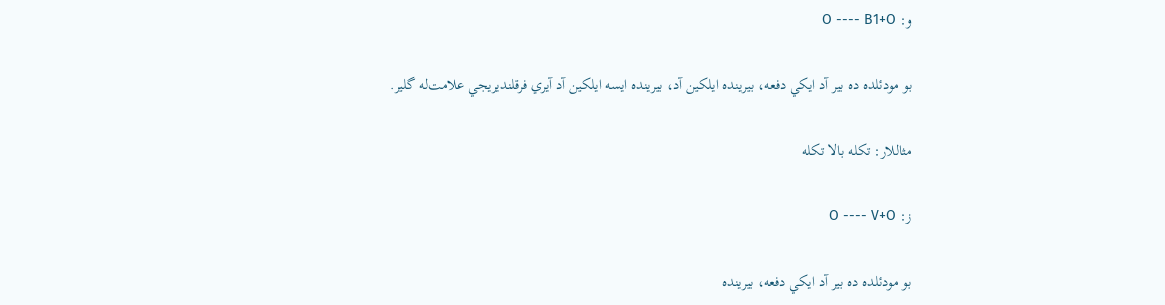و: O ---- B1+O

بو مودئلده ده بير آد ايكي دفعه، بيرينده ايلكين آد، بيرينده ايسه ايلكين آد آيري فرقلنديريجي علامت‌له گلير.

مثاللار: تكله بالا تكله

ز: O ---- V+O

بو مودئلده ده بير آد ايكي دفعه، بيرينده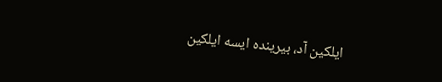ايلكين آد، بيرينده ايسه ايلكين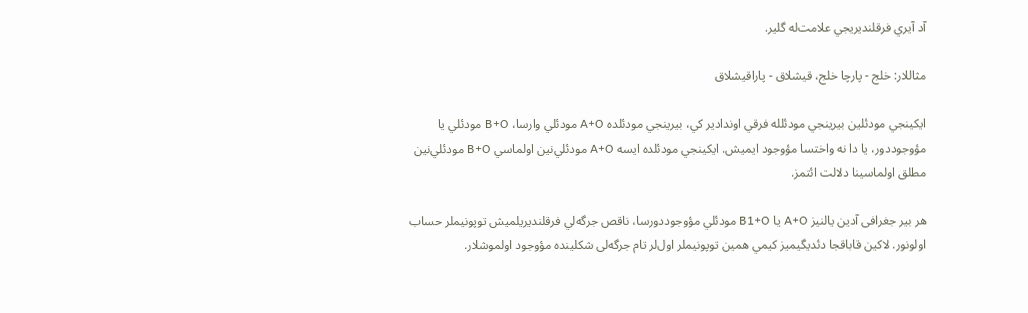آد آيري فرقلنديريجي علامت‌له گلير.

مثاللار: خلج - پارچا خلج، قیشلاق - پاراقیشلاق

ايكينجي مودئلين بيرينجي مودئلله فرقي اوندادير كي، بيرينجي مودئلده A+O مودئلي وارسا، B+O مودئلي يا مؤوجوددور، يا دا نه واختسا مؤوجود ايميش. ايكينجي مودئلده ايسه A+O مودئلي‌نين اولماسي B+O مودئلي‌نين مطلق اولماسينا دلالت ائتمز.

هر بير جغرافی آدين يالنيز A+O يا B1+O مودئلي مؤوجوددورسا، ناقص جرگه‌لي فرقلنديريلميش توپونيملر حساب اولونور. لاكين قاباقجا دئديگيميز كيمي همين توپونيملر اول‌لر تام جرگه‌لی شكلينده مؤوجود اولموشلار.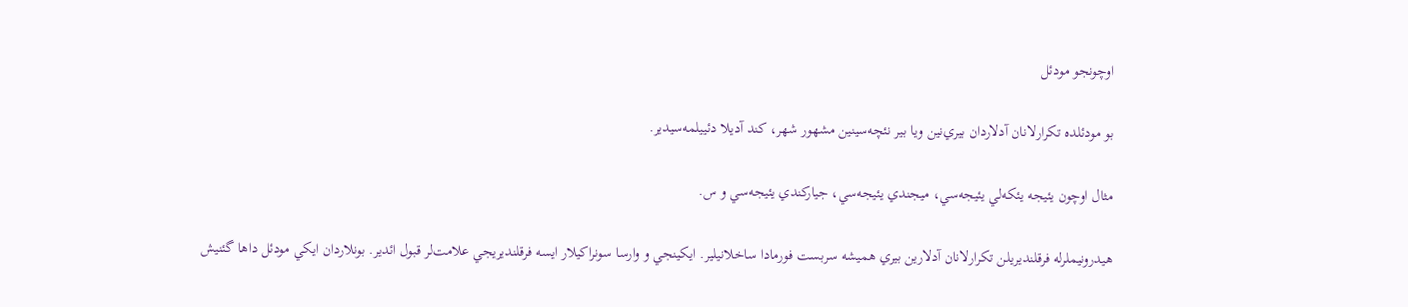اوچونجو مودئل

بو مودئلده تكرارلانان آدلاردان بيري‌نين ويا بير نئچه‌سينين مشهور شهر، كند آديلا دئييلمه‌سيدير.

مثال اوچون يئيجه يئكه‌لي يئيجه‌سي، ميجندي يئيجه‌سي، جياركندي يئيجه‌سي و س.

هيدرونيملرله فرقلنديريلن تكرارلانان آدلارين بيري هميشه سربست فورمادا ساخلانيلير. ايكينجي و وارسا سونراكيلار ايسه فرقلنديريجي علامت‌لر قبول ائدير. بونلاردان ايكي مودئل داها گئنيش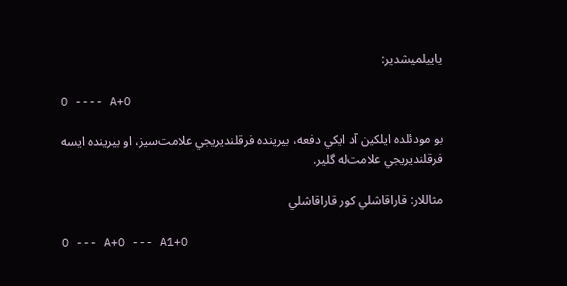ياييلميشدير:

O ---- A+O

بو مودئلده ايلكين آد ايكي دفعه، بيرينده فرقلنديريجي علامت‌سيز، او بيرينده ايسه فرقلنديريجي علامت‌له گلير.

مثاللار: قاراقاشلي كور قاراقاشلي

O --- A+O --- A1+O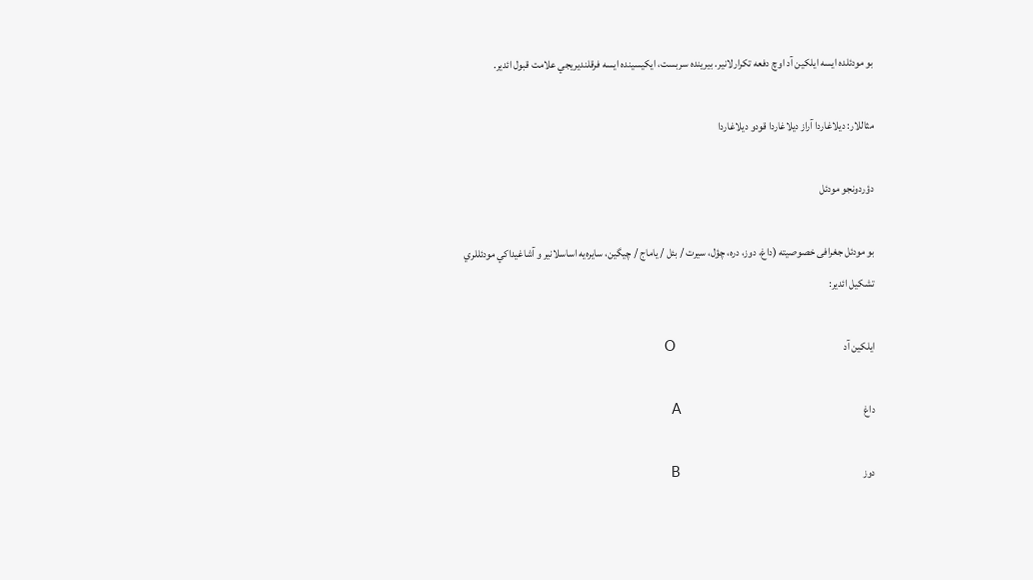بو مودئلده ايسه ايلكين آد اوچ دفعه تكرارلانير. بيرينده سربست، ايكيسينده ايسه فرقلنديريجي علامت قبول ائدير.

مثاللار: ديلاغاردا آراز ديلاغاردا قودو ديلاغاردا

دؤردونجو مودئل

بو مودئل جغرافی خصوصيته (داغ، دوز، دره، چؤل، سيرت / بئل / ياماج / چيگين، سايره‌يه اساسلانير و آشاغيداكي مودئللري تشكيل ائدير:

ايلكين آد                                                                               O

داغ                                                                                      A

دوز                                                                                      B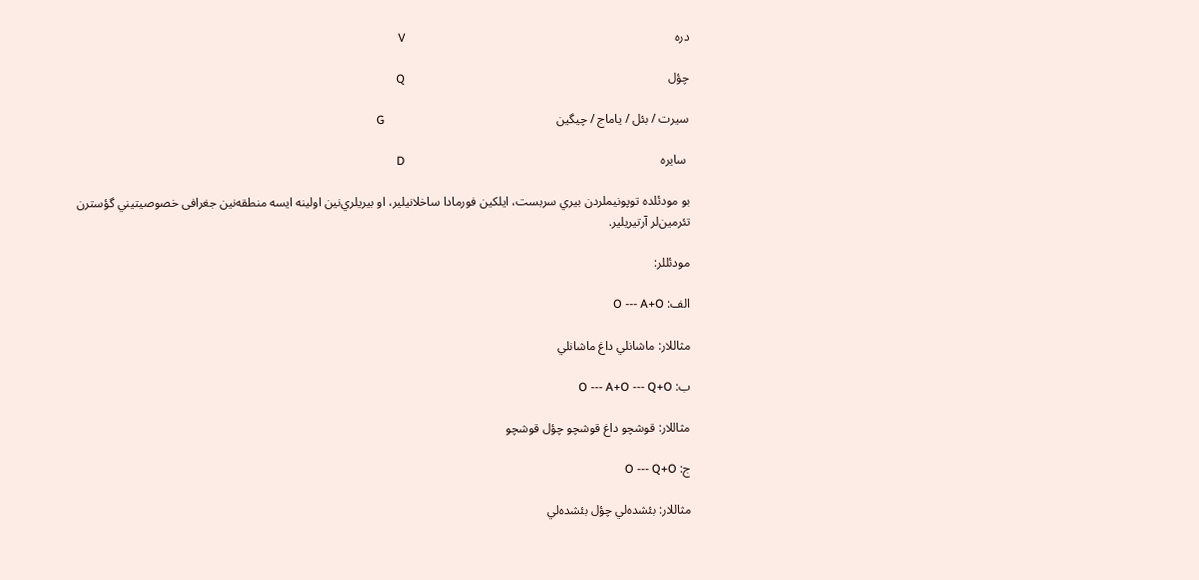دره                                                                                      V

چؤل                                                                                    Q

سيرت / بئل / ياماج / چيگين                                                       G

 سايره                                                                                  D

بو مودئلده توپونيملردن بيري سربست، ايلكين فورمادا ساخلانيلير، او بيريلري‌نين اولينه ايسه منطقه‌نين جغرافی خصوصيتيني گؤسترن تئرمين‌لر آرتيريلير.

مودئللر:

الف: O --- A+O

مثاللار: ماشانلي داغ ماشانلي

ب: O --- A+O --- Q+O

مثاللار: قوشچو داغ قوشچو چؤل قوشچو

ج: O --- Q+O

مثاللار: بئشده‌لي چؤل بئشده‌لي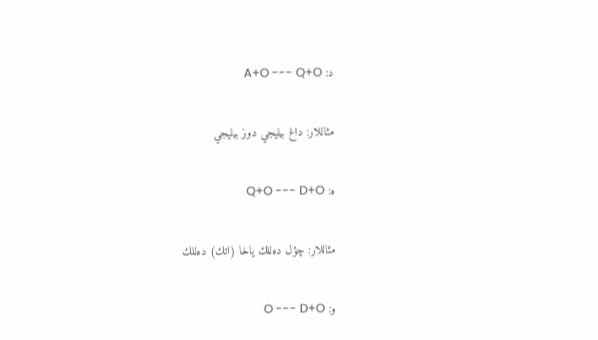د: A+O --- Q+O

مثاللار: داغ بيليجي دوز بيليجي

ه: Q+O --- D+O

مثاللار: چؤل ده‌للك ياخا (اتك) ده‌للك

و: O --- D+O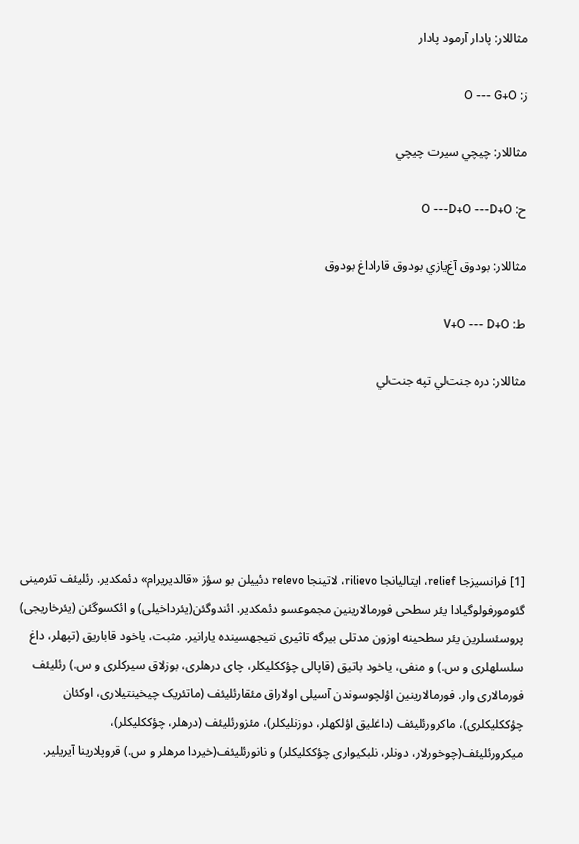مثاللار: پادار آرمود پادار

ز: O --- G+O

مثاللار: چيچي سيرت چيچي

ح: O ---D+O ---D+O

مثاللار: بودوق آغ‌يازي بودوق قاراداغ بودوق

ط: V+O --- D+O

مثاللار: دره جنت‌لي تپه جنت‌لي






[1] فرانسیزجا relief، ایتالیانجا rilievo، لاتینجا relevo دئییلن بو سؤز «قالدیریرام» دئمکدیر. رئلیئف تئرمینی گئومورفولوگیادا یئر سطحی فورمالارینین مجموعسو دئمکدیر. ائندوگئن(یئرداخیلی) و ائکسوگئن (یئرخاریجی) پروسئسلرین یئر سطحینه اوزون مدتلی بیرگه تاثیری نتیجهسینده یارانیر. مثبت، یاخود قاباریق (تپهلر، داغ سلسلهلری و س.) و منفی، یاخود باتیق (قاپالی چؤککلیکلر، چای درهلری، بوزلاق سیرکلری و س.) رئلیئف فورمالاری وار. فورمالارینین اؤلچوسوندن آسیلی اولاراق مئقارئلیئف (ماتئریک چیخینتیلاری، اوکئان چؤککلیکلری)، ماکرورئلیئف (داغلیق اؤلکهلر، دوزنلیکلر)، مئزورئلیئف (درهلر، چؤککلیکلر)، میکرورئلیئف(چوخورلار، دونلر، نلبکیواری چؤککلیکلر) و نانورئلیئف(خیردا مرهلر و س.) قروپلارینا آیریلیر.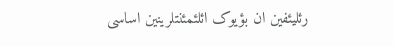رئلیئفین ان بؤیوک ائلئمئنتلرینین اساسی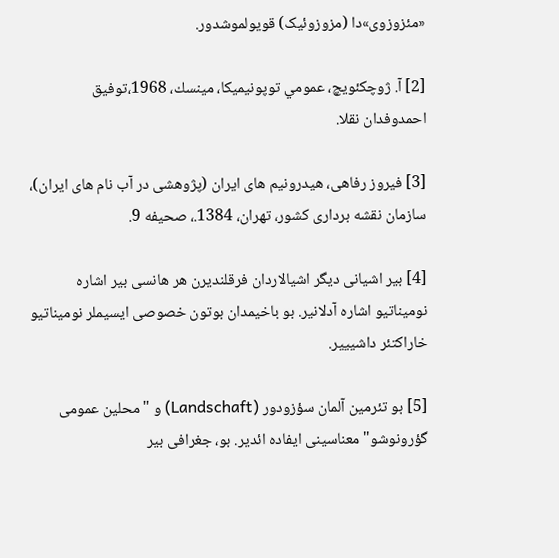«مئزوزوی»دا (مزوزوئیک) قویولموشدور.

[2] آ. ژوچکئویچ، عمومي توپونيميكا، مينسك، 1968،توفیق احمدوفدان نقلا.

[3] فیروز رفاهی، هیدرونیم های ایران (پژوهشی در آب نام های ایران)، سازمان نقشه برداری کشور، تهران، 1384.، صحیفه 9.

[4] بیر اشیانی دیگر اشیالاردان فرقلندیرن هر هانسی بیر اشاره نومیناتیو اشاره آدلانیر. بو باخیمدان بوتون خصوصی ایسیملر نومیناتیو خاراکتئر داشیییر.

[5] بو تئرمین آلمان سؤزودور (Landschaft) و "محلین عمومی گؤرونوشو" معناسینی ایفاده ائدیر. بو، جغرافی بیر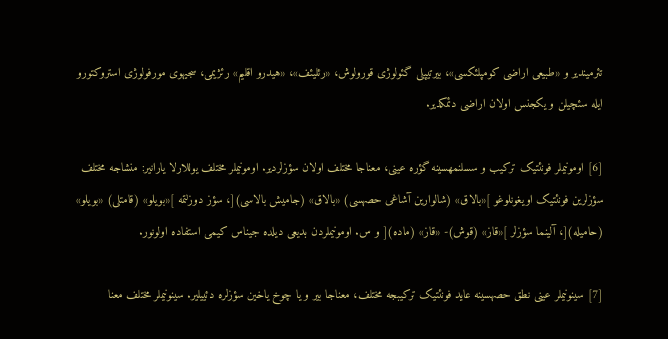تئرمیندیر و «طبیعی اراضی کومپلئکسی»، بیرتیپلی گئولوژی قورولوش، «رئلیئف»، «هیدرو اقلیم» رئژیمی، سجیهوی مورفولوژی استروکتورو ایله سئچیلن و یکجنس اولان اراضی دئمکدیر.

[6] اومونیملر فونئتیک ترکیب و سسلنمهسینه گؤره عینی، معناجا مختلف اولان سؤزلردیر. اومونیملر مختلف یوللارلا یارانیر: منشاجه مختلف سؤزلرین فونئتیک اویغونلوغو ]«بالاق» (شالوارین آشاغی حصهسی) «بالاق» (جامیش بالاسی)[، سؤز دوزلتمه ]«بویلو» (قامتلی) «بویلو» (حامیله)[، آلینما سؤزلر ]«قاز» (قوش)- «قاز» (ماده)[ و س. اومونیملردن بدیعی دیلده جیناس کیمی استفاده اولونور.

[7] سینونیملر عینی نطق حصهسینه عاید فونئتیک ترکیبجه مختلف، معناجا بیر و یا چوخ یاخین سؤزلره دئییلیر. سینونیملر مختلف معنا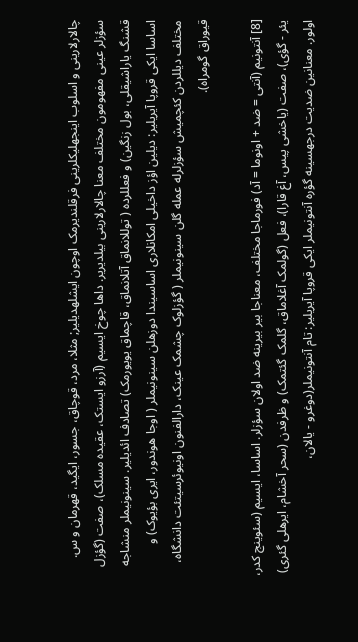چالارلارینی و اسلوب اینجهلیکلرینی فرقلندیرمک اوچون ایشلهدیلیر; مثلا، مرد، قوچاق، جسور، ایگید، قهرمان و س. سؤزلر عینی مفهومون مختلف معنا چالارلارینی بیلدیریر. داها چوخ ایسیم (آرزو ایستک، عقیده مسلک)، صفت (گؤزل قشنگ یاراشیقلی، بول زنگین) و فعللرده ( توللانماق آتلانماق، قاچماق یویورمک) تصادف ائدیلیر. سینونیملر منشاجه اساسا ایکی قروپا آیریلیر: دیلین اؤز داخیلی امکانلاری اساسیندا دوزهلن سینونیملر ( اوجا هوندور، ایری بؤیوک) و مختلف دیللردن کئچمیش سؤزلرله عمله گلن سینونیملر ( گؤزلوک چشمک عینک، دارالفنون اونیوئرسیتئت دانشگاه، قیوراق گومراه).

[8] آنتونیم (آنتی = ضد + اونوما = آد) فورماجا مختلف، معناجا بیر بیرینه ضد اولان سؤزلر. اساسا، ایسیم (سئوینج کدر، یئر - گؤی)، صفت (یاخشی پیس، آغ قارا)، فعل (گولمک آغلاماق، گلمک گئتمک) و ظرفدن (سحر آخشام، ایرهلی گئری) اولور. معنانین ضدیت درجهسینه گؤره آنتونیملر ایکی قروپا آیریلیر: تام آنتونیملر(دوغرو - یالان،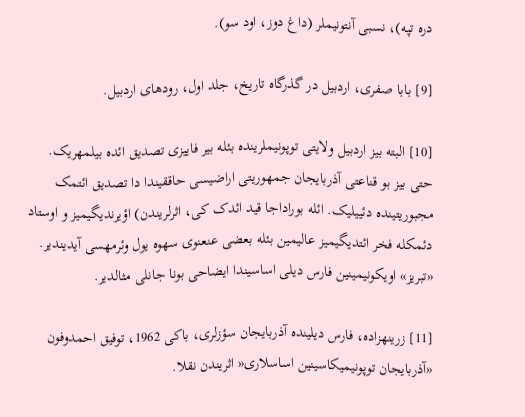دره تپه)، نسبی آنتونیملر (داغ دوز، اود سو).

[9] بابا صفری، اردبیل در گذرگاه تاریخ، جلد اول، رودهای اردبیل.

[10] البته بیز اردبیل ولایتی توپونیملرینده بئله بیر فاییزی تصدیق ائده بیلمهریک. حتی بیز بو قناعتی آذربایجان جمهوریتی اراضیسی حاققیندا دا تصدیق ائتمک مجبوریتینده دئییلیک. ائله بوراداجا قید ائدک کی، اثرلریندن) اؤیرندیگیمیز و اوستاد دئمکله فخر ائتدیگیمیز عالیمین بئله بعضی عنعنوی سهوه یول وئرمهسی آیدیندیر. «تبریز» اویکونیمینین فارس دیلی اساسیندا ایضاحی بونا جانلی مثالدیر.

[11] زرینهزاده، فارس دیلینده آذربایجان سؤزلری، باکی 1962، توفیق احمدوفون «آذربایجان توپونیمیکاسینین اساسلاری« اثریندن نقلا.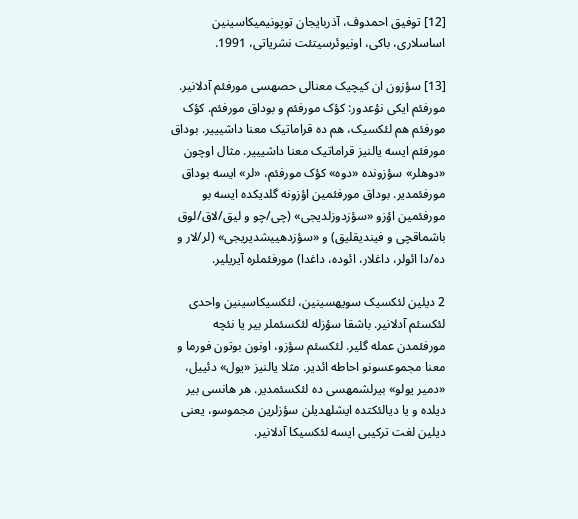[12] توفیق احمدوف، آذربایجان توپونیمیکاسینین اساسلاری، باکی، اونیوئرسیتئت نشریاتی، 1991.

[13] سؤزون ان کیچیک معنالی حصهسی مورفئم آدلانیر. مورفئم ایکی نؤعدور: کؤک مورفئم و بوداق مورفئم. کؤک مورفئم هم لئکسیک، هم ده قراماتیک معنا داشیییر. بوداق مورفئم ایسه یالنیز قراماتیک معنا داشیییر. مثال اوچون «دوهلر» سؤزونده «دوه» کؤک مورفئم، «لر» ایسه بوداق مورفئمدیر. بوداق مورفئمین اؤزونه گلدیکده ایسه بو مورفئمین اؤزو «سؤزدوزلدیجی» (چی/چو و لیق/لاق/لوق باشماقچی و فیندیقلیق) و «سؤزدهییشدیریجی» (لر/لار و ده/دا ائولر، داغلار، ائوده، داغدا) مورفئملره آیریلیر.

2 دیلین لئکسیک سویهسینین، لئکسیکاسینین واحدی لئکسئم آدلانیر. باشقا سؤزله لئکسئملر بیر یا نئچه مورفئمدن عمله گلیر. لئکسئم سؤزو، اونون بوتون فورما و معنا مجموعسونو احاطه ائدیر. مثلا یالنیز «یول» دئییل، «دمیر یولو» بیرلشمهسی ده لئکسئمدیر. هر هانسی بیر دیلده و یا دیالئکتده ایشلهدیلن سؤزلرین مجموسو، یعنی دیلین لغت ترکیبی ایسه لئکسیکا آدلانیر.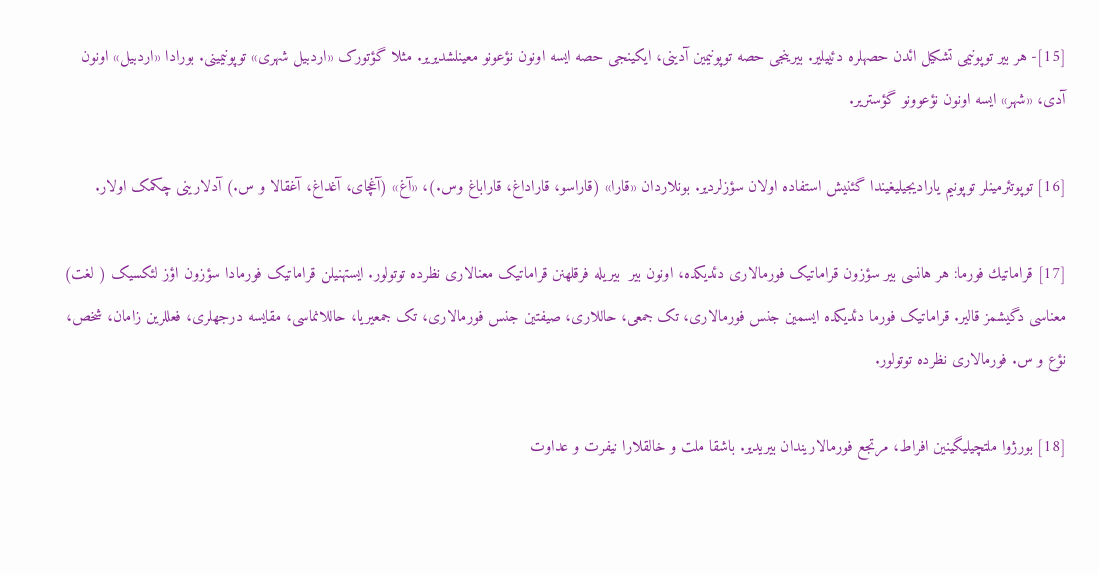[15]- هر بیر توپونیمی تشکیل ائدن حصهلره دئییلیر. بیرینجی حصه توپونیمین آدینی، ایکینجی حصه ایسه اونون نؤعونو معینلشدیریر. مثلا گؤتورک «اردبیل شهری» توپونیمینی. بورادا «اردبیل» اونون آدی، «شهر» ایسه اونون نؤعوونو گؤستریر.

[16] توپوتئرمینلر توپونیم یارادیجیلیغیندا گئنیش استفاده اولان سؤزلردیر. بونلاردان «قارا» (قاراسو، قاراداغ، قاراباغ وس.)، «آغ» (آغچای، آغداغ، آغقالا و س.) آدلارینی چکمک اولار.

[17] قراماتيك فورما: هر هانسی بیر سؤزون قراماتیک فورمالاری دئدیکده، اونون بیر  بیریله فرقلهنن قراماتیک معنالاری نظرده توتولور. ایستهنیلن قراماتیک فورمادا سؤزون اؤز لئکسیک ( لغت) معناسی دگیشمز قالیر. قراماتیک فورما دئدیکده ایسمین جنس فورمالاری، تک جمعی، حاللاری، صیفتین جنس فورمالاری، تک جمعیريا، حاللانماسی، مقایسه درجهلری، فعللرین زامان، شخص، نؤع و س. فورمالاری نظرده توتولور.

[18] بورژوا ملتچیلیگینین افراط، مرتجع فورمالاریندان بیریدیر. باشقا ملت و خالقلارا نیفرت و عداوت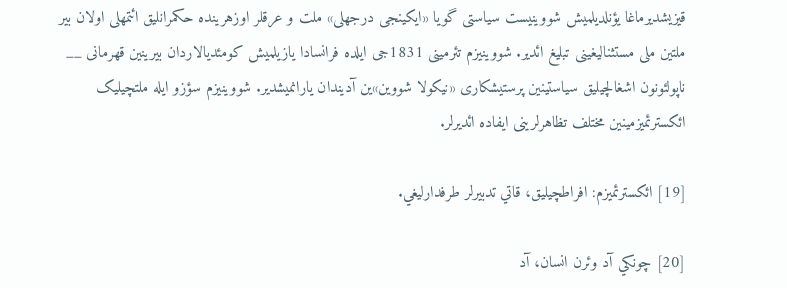قیزیشدیرماغا یؤنلدیلمیش شووینیست سیاستی گویا «ایکینجی درجهلی» ملت و عرقلر اوزهرینده حکمرانلیق ائتمهلی اولان بیر ملتین ملی مستثنالیغینی تبلیغ ائدیر. شووینیزم تئرمینی 1831جی ایلده فرانسادا یازیلمیش کومئدیالاردان بیرینین قهرمانی __ ناپولئونون اشغالچیلیق سیاستینین پرستیشکاری «نیکولا شووین»ین آدیندان یارانمیشدیر. شووینیزم سؤزو ایله ملتچیلیک ائکسترئمیزمینین مختلف تظاهرلرینی ایفاده ائدیرلر.

[19] ائکسترئمیزم: افراطچيليق، قاتي تدبيرلر طرفدارليغي.

[20] چونكي آد وئرن انسان، آد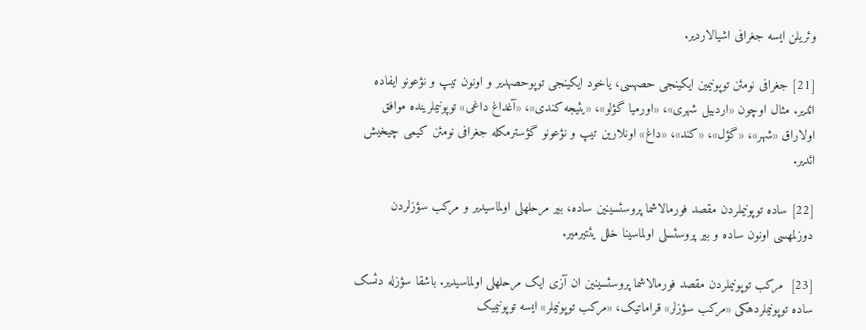وئريلن ايسه جغرافی اشيالاردير.

[21] جغرافی نومئن توپونیمین ایکینجی حصهسی، یاخود ایکینجی توپوحصهدیر و اونون تیپ و نؤعونو ایفاده ائدیر. مثال اوچون «اردبیل شهری»، «اورمیا گؤلو»، «یئیجه کندی»، «آغداغ داغی» توپونیملرینده موافق اولاراق «شهر»، «گؤل»، «کند»، «داغ» اونلارین تیپ و نؤعونو گؤسترمکله جغرافی نومئن کیمی چیخیش ائدیر.

[22] ساده توپونیملردن مقصد فورمالاشما پروسئسینین ساده، بیر مرحلهلی اولماسیدیر و مرکب سؤزلردن دوزلمهسی اونون ساده و بیر پروسئسلی اولماسینا خلل یئتیرمیر.

[23]  مرکب توپونیملردن مقصد فورمالاشما پروسئسینین ان آزی ایک مرحلهلی اولماسیدیر. باشقا سؤزله دئسک ساده توپونیملردهکی «مرکب سؤزلر» قراماتیک، «مرکب توپونیملر» ایسه توپونیمیک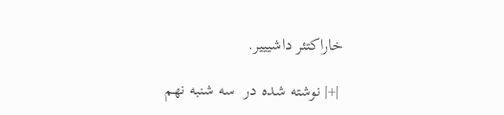خاراکتئر داشیییر.

 |+| نوشته شده در  سه شنبه نهم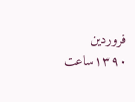فروردین ۱۳۹۰ساعت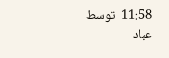11:58  توسط عباد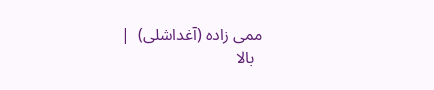ممی زاده (آغداشلی)  |
  بالا